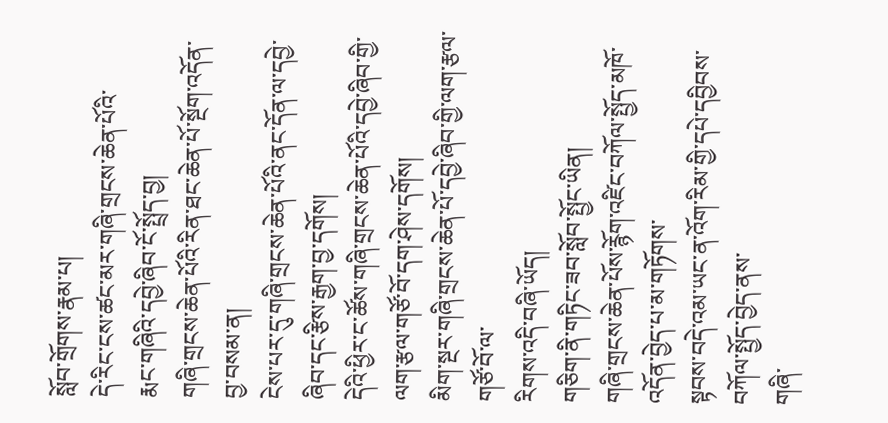སློབ་གྲོགས་རྣམ་པ།
དེ་རིང་ངས་ཚང་མར་གཞི་གྲངས་ཆེན་པོའི་
རྨང་གཞིའི་དབྱེ་ཞིབ་ངོ་སྤྲོད་བྱ།
གཞི་གྲངས་ཆེན་པོའི་རིན་ཐང་ཆེན་པོ་སྔོག་འདོན་བྱ་བསམ་ན།
ངེས་པར་དུ་གཞི་གྲངས་ཆེན་པོའི་ནང་དོན་ལ་དབྱེ་ཞིབ་དང་རྩིས་རྒྱག་བྱ་དགོས།
དེའི་ཕྱིར་ང་ཚོས་གཞི་གྲངས་ཆེན་པོའི་དབྱེ་ཞིབ་གྱི་ལག་རྩལ་གཙོ་བོ་དག་ཤེས་དགོས།
མིག་སྔར་གཞི་གྲངས་ཆེན་པོ་དབྱེ་ཞིབ་གྱི་ལག་རྩལ་གཙོ་བོ་ལ་
རིགས་འདི་བཞི་ཡོད།
གཅིག་ནི་གཏིང་ཟབ་སློབ་སྤྱོང་ཡིན།
གཞི་གྲངས་ཆེན་པོས་རྙོག་འཛིང་བཀོལ་སྤྱོད་མཁོ་འདོན་བྱེད་པ་མ་གཏོགས་
སྟབས་བདེ་འམ་ཡང་ན་འོག་རིམ་གྱི་དཔེ་དབྱིབས་བཀོལ་སྤྱོད་བྱེད་ནས་
གཞི་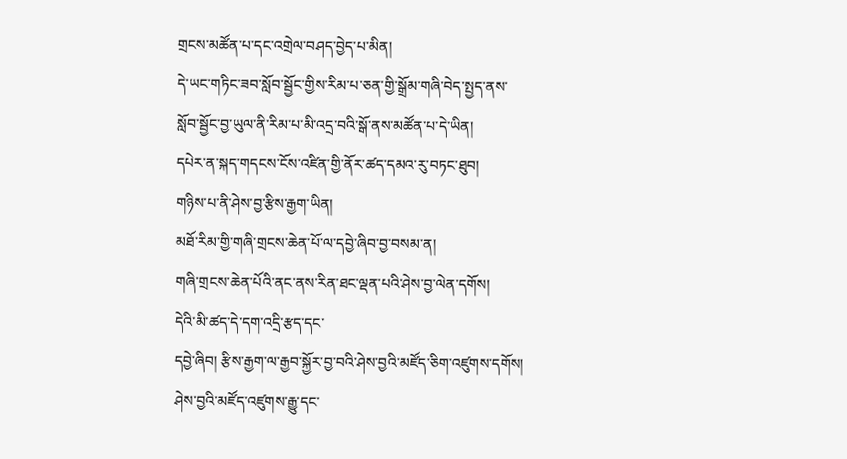གྲངས་མཚོན་པ་དང་འགྲེལ་བཤད་བྱེད་པ་མིན།
དེ་ཡང་གཏིང་ཟབ་སློབ་སྦྱོང་གྱིས་རིམ་པ་ཅན་གྱི་སྒྲོམ་གཞི་བེད་སྤྱད་ནས་
སློབ་སྦྱོང་བྱ་ཡུལ་ནི་རིམ་པ་མི་འདྲ་བའི་སྒོ་ནས་མཚོན་པ་དེ་ཡིན།
དཔེར་ན་སྐད་གདངས་ངོས་འཛིན་གྱི་ནོར་ཚད་དམའ་རུ་བཏང་ཐུབ།
གཉིས་པ་ནི་ཤེས་བྱ་རྩིས་རྒྱག་ཡིན།
མཐོ་རིམ་གྱི་གཞི་གྲངས་ཆེན་པོ་ལ་དབྱེ་ཞིབ་བྱ་བསམ་ན།
གཞི་གྲངས་ཆེན་པོའི་ནང་ནས་རིན་ཐང་ལྡན་པའི་ཤེས་བྱ་ལེན་དགོས།
དེའི་མི་ཚད་དེ་དག་འདྲི་རྩད་དང་
དབྱེ་ཞིབ། རྩིས་རྒྱག་ལ་རྒྱབ་སྐྱོར་བྱ་བའི་ཤེས་བྱའི་མཛོད་ཅིག་འཛུགས་དགོས།
ཤེས་བྱའི་མཛོད་འཛུགས་རྒྱུ་དང་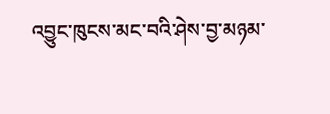འབྱུང་ཁུངས་མང་བའི་ཤེས་བྱ་མཉམ་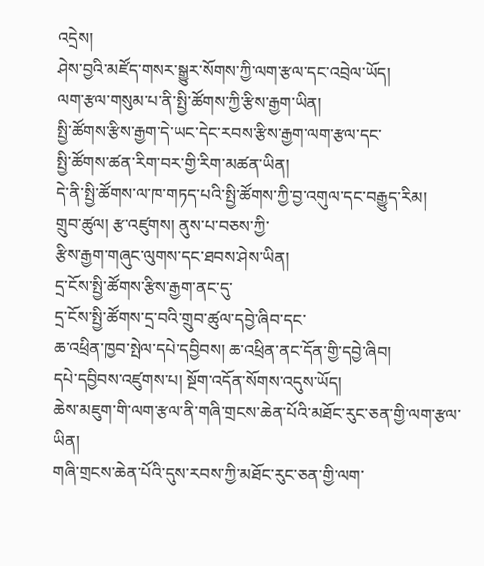འདྲེས།
ཤེས་བྱའི་མཛོད་གསར་སྒྱུར་སོགས་ཀྱི་ལག་རྩལ་དང་འབྲེལ་ཡོད།
ལག་རྩལ་གསུམ་པ་ནི་སྤྱི་ཚོགས་ཀྱི་རྩིས་རྒྱག་ཡིན།
སྤྱི་ཚོགས་རྩིས་རྒྱག་དེ་ཡང་དེང་རབས་རྩིས་རྒྱག་ལག་རྩལ་དང་
སྤྱི་ཚོགས་ཚན་རིག་བར་གྱི་རིག་མཚན་ཡིན།
དེ་ནི་སྤྱི་ཚོགས་ལ་ཁ་གཏད་པའི་སྤྱི་ཚོགས་ཀྱི་བྱ་འགུལ་དང་བརྒྱུད་རིམ།
གྲུབ་ཚུལ། རྩ་འཛུགས། ནུས་པ་བཅས་ཀྱི་
རྩིས་རྒྱག་གཞུང་ལུགས་དང་ཐབས་ཤེས་ཡིན།
དྲ་ངོས་སྤྱི་ཚོགས་རྩིས་རྒྱག་ནང་དུ་
དྲ་ངོས་སྤྱི་ཚོགས་དྲ་བའི་གྲུབ་ཚུལ་དབྱེ་ཞིབ་དང་
ཆ་འཕྲིན་ཁྱབ་སྤེལ་དཔེ་དབྱིབས། ཆ་འཕྲིན་ནང་དོན་གྱི་དབྱེ་ཞིབ།
དཔེ་དབྱིབས་འཛུགས་པ། སྔོག་འདོན་སོགས་འདུས་ཡོད།
ཆེས་མཇུག་གི་ལག་རྩལ་ནི་གཞི་གྲངས་ཆེན་པོའི་མཐོང་རུང་ཅན་གྱི་ལག་རྩལ་ཡིན།
གཞི་གྲངས་ཆེན་པོའི་དུས་རབས་ཀྱི་མཐོང་རུང་ཅན་གྱི་ལག་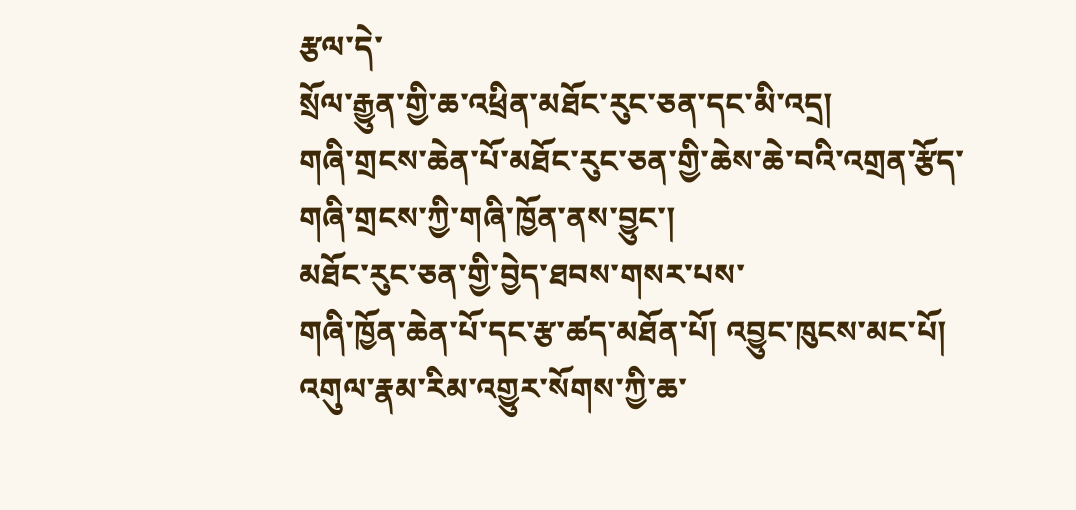རྩལ་དེ་
སྲོལ་རྒྱུན་གྱི་ཆ་འཕྲིན་མཐོང་རུང་ཅན་དང་མི་འདྲ།
གཞི་གྲངས་ཆེན་པོ་མཐོང་རུང་ཅན་གྱི་ཆེས་ཆེ་བའི་འགྲན་རྩོད་
གཞི་གྲངས་ཀྱི་གཞི་ཁྱོན་ནས་བྱུང་།
མཐོང་རུང་ཅན་གྱི་བྱེད་ཐབས་གསར་པས་
གཞི་ཁྱོན་ཆེན་པོ་དང་རྩ་ཚད་མཐོན་པོ། འབྱུང་ཁུངས་མང་པོ།
འགུལ་རྣམ་རིམ་འགྱུར་སོགས་ཀྱི་ཆ་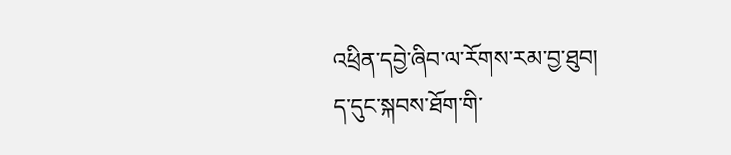འཕྲིན་དབྱེ་ཞིབ་ལ་རོགས་རམ་བྱ་ཐུབ།
ད་དུང་སྐབས་ཐོག་གི་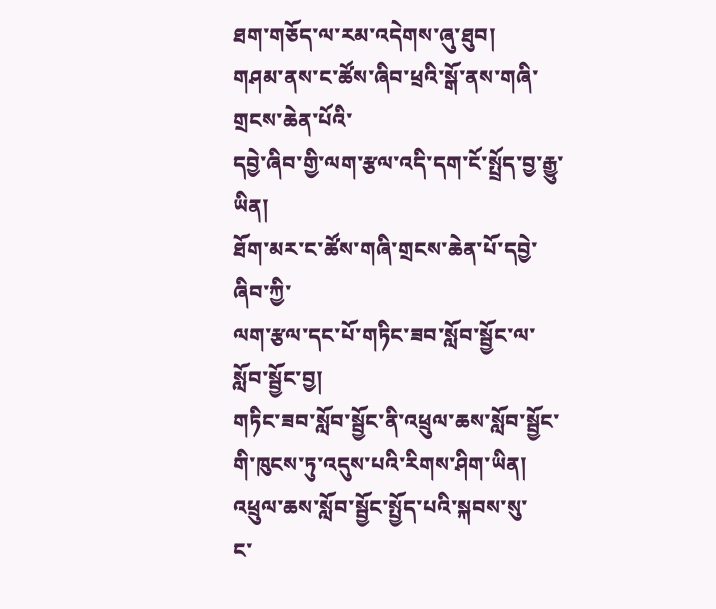ཐག་གཅོད་ལ་རམ་འདེགས་ཞུ་ཐུབ།
གཤམ་ནས་ང་ཚོས་ཞིབ་ཕྲའི་སྒོ་ནས་གཞི་གྲངས་ཆེན་པོའི་
དབྱེ་ཞིབ་གྱི་ལག་རྩལ་འདི་དག་ངོ་སྤྲོད་བྱ་རྒྱུ་ཡིན།
ཐོག་མར་ང་ཚོས་གཞི་གྲངས་ཆེན་པོ་དབྱེ་ཞིབ་ཀྱི་
ལག་རྩལ་དང་པོ་གཏིང་ཟབ་སློབ་སྦྱོང་ལ་སློབ་སྦྱོང་བྱ།
གཏིང་ཟབ་སློབ་སྦྱོང་ནི་འཕྲུལ་ཆས་སློབ་སྦྱོང་གི་ཁུངས་ཏུ་འདུས་པའི་རིགས་ཤིག་ཡིན།
འཕྲུལ་ཆས་སློབ་སྦྱོང་སྤྱོད་པའི་སྐབས་སུ་
ང་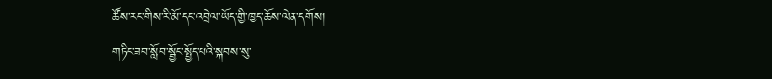ཚོས་རང་གིས་རི་མོ་དང་འབྲེལ་ཡོད་གྱི་ཁྱད་ཆོས་ལེན་དགོས།
གཏིང་ཟབ་སློབ་སྦྱོང་སྤྱོད་པའི་སྐབས་སུ་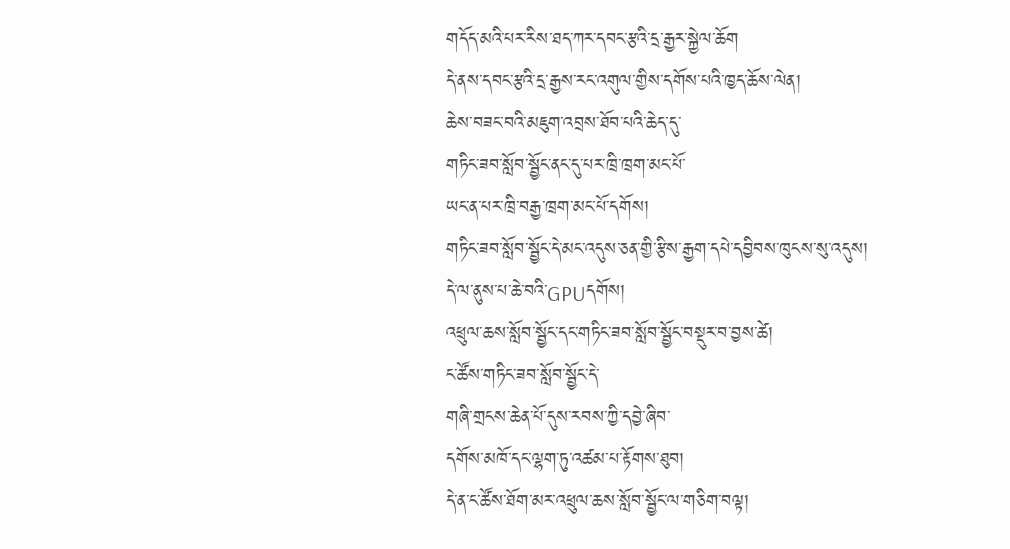གདོད་མའི་པར་རིས་ཐད་ཀར་དབང་རྩའི་དྲ་རྒྱར་སྐྱེལ་ཆོག
དེ་ནས་དབང་རྩའི་དྲ་རྒྱས་རང་འགུལ་གྱིས་དགོས་པའི་ཁྱད་ཆོས་ལེན།
ཆེས་བཟང་བའི་མཇུག་འབྲས་ཐོབ་པའི་ཆེད་དུ་
གཏིང་ཟབ་སློབ་སྦྱོང་ནང་དུ་པར་ཁྲི་ཁྲག་མང་པོ་
ཡང་ན་པར་ཁྲི་བརྒྱ་ཁྲག་མང་པོ་དགོས།
གཏིང་ཟབ་སློབ་སྦྱོང་དེ་མང་འདུས་ཅན་གྱི་རྩིས་རྒྱག་དཔེ་དབྱིབས་ཁུངས་སུ་འདུས།
དེ་ལ་ནུས་པ་ཆེ་བའི་GPUདགོས།
འཕྲུལ་ཆས་སློབ་སྦྱོང་དང་གཏིང་ཟབ་སློབ་སྦྱོང་བསྡུར་བ་བྱས་ཚེ།
ང་ཚོས་གཏིང་ཟབ་སློབ་སྦྱོང་དེ་
གཞི་གྲངས་ཆེན་པོ་དུས་རབས་ཀྱི་དབྱེ་ཞིབ་
དགོས་མཁོ་དང་ལྷག་ཏུ་འཚམ་པ་རྟོགས་ཐུབ།
དེ་ན་ང་ཚོས་ཐོག་མར་འཕྲུལ་ཆས་སློབ་སྦྱོང་ལ་གཅིག་བལྟ།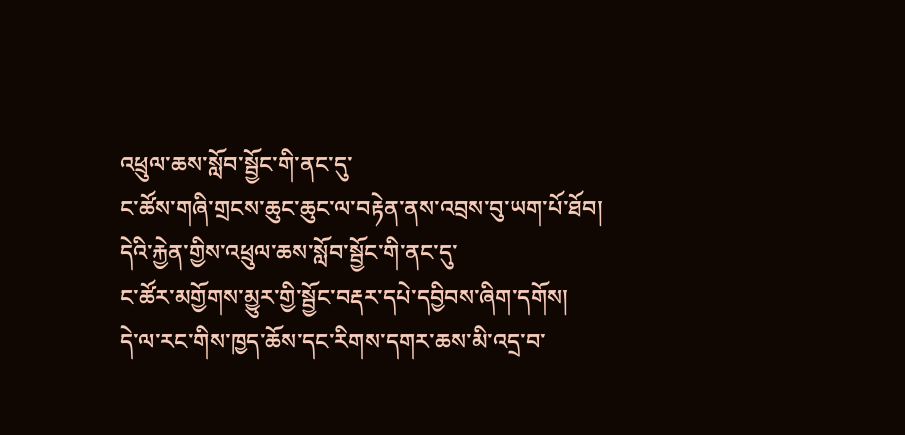འཕྲུལ་ཆས་སློབ་སྦྱོང་གི་ནང་དུ་
ང་ཚོས་གཞི་གྲངས་ཆུང་ཆུང་ལ་བརྟེན་ནས་འབྲས་བུ་ཡག་པོ་ཐོབ།
དེའི་རྐྱེན་གྱིས་འཕྲུལ་ཆས་སློབ་སྦྱོང་གི་ནང་དུ་
ང་ཚོར་མགྱོགས་མྱུར་གྱི་སྦྱོང་བརྡར་དཔེ་དབྱིབས་ཞིག་དགོས།
དེ་ལ་རང་གིས་ཁྱད་ཆོས་དང་རིགས་དགར་ཆས་མི་འདྲ་བ་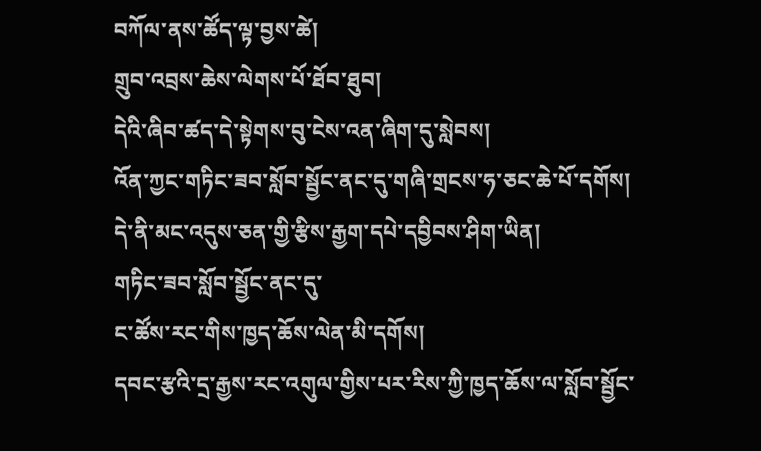བཀོལ་ནས་ཚོད་ལྟ་བྱས་ཚེ།
གྲུབ་འབྲས་ཆེས་ལེགས་པོ་ཐོབ་ཐུབ།
དེའི་ཞིབ་ཚད་དེ་སྟེགས་བུ་ངེས་འན་ཞིག་དུ་སླེབས།
འོན་ཀྱང་གཏིང་ཟབ་སློབ་སྦྱོང་ནང་དུ་གཞི་གྲངས་ཧ་ཅང་ཆེ་པོ་དགོས།
དེ་ནི་མང་འདུས་ཅན་གྱི་རྩིས་རྒྱག་དཔེ་དབྱིབས་ཤིག་ཡིན།
གཏིང་ཟབ་སློབ་སྦྱོང་ནང་དུ་
ང་ཚོས་རང་གིས་ཁྱད་ཆོས་ལེན་མི་དགོས།
དབང་རྩའི་དྲ་རྒྱས་རང་འགུལ་གྱིས་པར་རིས་ཀྱི་ཁྱད་ཆོས་ལ་སློབ་སྦྱོང་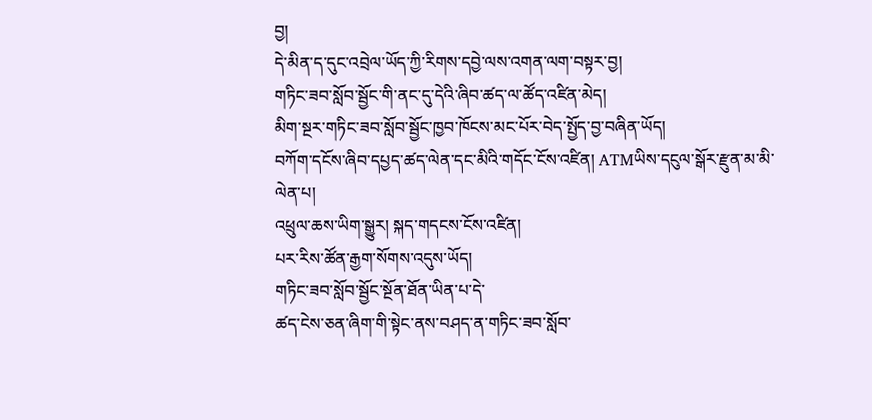བྱ།
དེ་མིན་ད་དུང་འབྲེལ་ཡོད་ཀྱི་རིགས་དབྱེ་ལས་འགན་ལག་བསྟར་བྱ།
གཏིང་ཟབ་སློབ་སྦྱོང་གི་ནང་དུ་དེའི་ཞིབ་ཚད་ལ་ཚོད་འཛིན་མེད།
མིག་སྔར་གཏིང་ཟབ་སློབ་སྦྱོང་ཁྱབ་ཁོངས་མང་པོར་བེད་སྤྱོད་བྱ་བཞིན་ཡོད།
བཀོག་དངོས་ཞིབ་དཔྱད་ཚད་ལེན་དང་མིའི་གདོང་ངོས་འཛིན། ATMཡིས་དངུལ་སྒོར་རྫུན་མ་མི་ལེན་པ།
འཕྲུལ་ཆས་ཡིག་སྒྱུར། སྐད་གདངས་ངོས་འཛིན།
པར་རིས་ཚོན་རྒྱག་སོགས་འདུས་ཡོད།
གཏིང་ཟབ་སློབ་སྦྱོང་སྔོན་ཐོན་ཡིན་པ་དེ་
ཚད་ངེས་ཅན་ཞིག་གི་སྟེང་ནས་བཤད་ན་གཏིང་ཟབ་སློབ་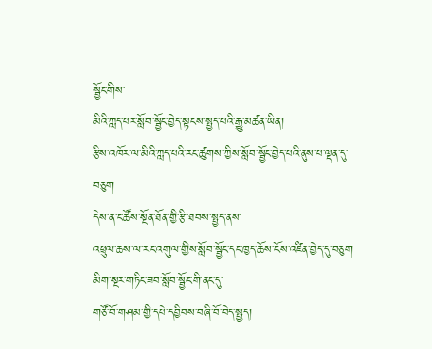སྦྱོང་གིས་
མིའི་ཀླད་པར་སློབ་སྦྱོང་བྱེད་སྟངས་སྤྱད་པའི་རྒྱུ་མཚན་ཡིན།
རྩིས་འཁོར་ལ་མིའི་ཀླད་པའི་རང་ཚུགས་ཀྱིས་སློབ་སྦྱོང་བྱེད་པའི་ནུས་པ་ལྡན་དུ་བཅུག
དེས་ན་ང་ཚོས་སྔོན་ཐོན་གྱི་རྩི་ཐབས་སྤྱད་ནས་
འཕྲུལ་ཆས་ལ་རང་འགུལ་གྱིས་སློབ་སྦྱོང་དང་ཁྱད་ཆོས་ངོས་འཛིན་བྱེད་དུ་བཅུག
མིག་སྔར་གཏིང་ཟབ་སློབ་སྦྱོང་གི་ནང་དུ་
གཙོ་བོ་གཤམ་གྱི་དཔེ་དབྱིབས་བཞི་བོ་བེད་སྤྱད།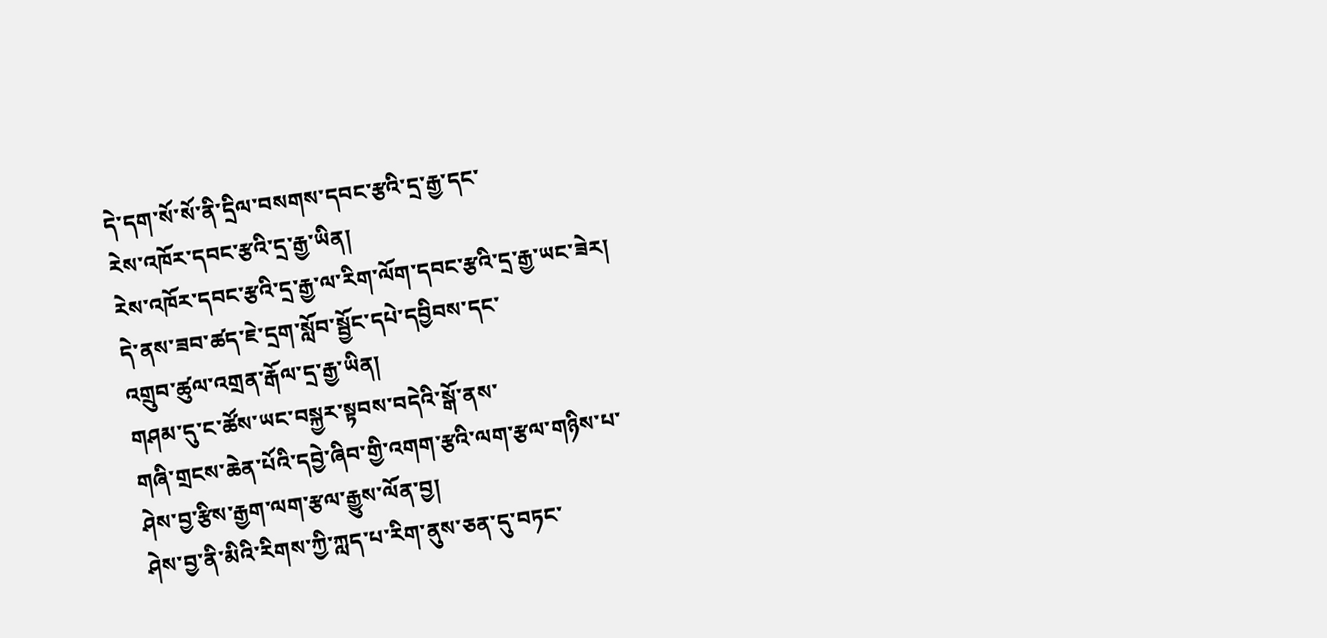དེ་དག་སོ་སོ་ནི་དྲིལ་བསགས་དབང་རྩའི་དྲ་རྒྱ་དང་
རེས་འཁོར་དབང་རྩའི་དྲ་རྒྱ་ཡིན།
རེས་འཁོར་དབང་རྩའི་དྲ་རྒྱ་ལ་རིག་ལོག་དབང་རྩའི་དྲ་རྒྱ་ཡང་ཟེར།
དེ་ནས་ཟབ་ཚད་ཇེ་དྲག་སློབ་སྦྱོང་དཔེ་དབྱིབས་དང་
འགྲུབ་ཚུལ་འགྲན་རྒོལ་དྲ་རྒྱ་ཡིན།
གཤམ་དུ་ང་ཚོས་ཡང་བསྐྱར་སྟབས་བདེའི་སྒོ་ནས་
གཞི་གྲངས་ཆེན་པོའི་དབྱེ་ཞིབ་གྱི་འགག་རྩའི་ལག་རྩལ་གཉིས་པ་
ཤེས་བྱ་རྩིས་རྒྱག་ལག་རྩལ་རྒྱུས་ལོན་བྱ།
ཤེས་བྱ་ནི་མིའི་རིགས་ཀྱི་ཀླད་པ་རིག་ནུས་ཅན་དུ་བཏང་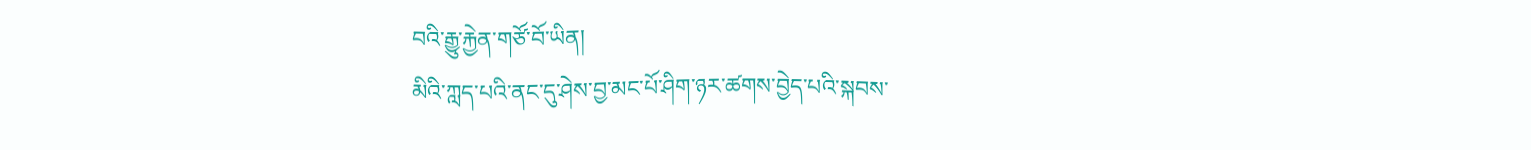བའི་རྒྱུ་རྐྱེན་གཙོ་བོ་ཡིན།
མིའི་ཀླད་པའི་ནང་དུ་ཤེས་བྱ་མང་པོ་ཤིག་ཉར་ཚགས་བྱེད་པའི་སྐབས་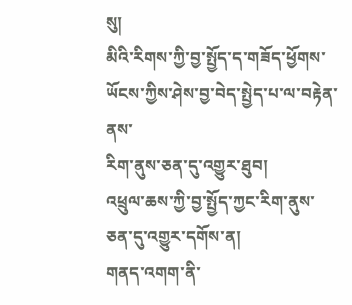སུ།
མིའི་རིགས་ཀྱི་བྱ་སྤྱོད་ད་གཟོད་ཕྱོགས་ཡོངས་ཀྱིས་ཤེས་བྱ་བེད་སྤྱེད་པ་ལ་བརྟེན་ནས་
རིག་ནུས་ཅན་དུ་འགྱུར་ཐུབ།
འཕྲུལ་ཆས་ཀྱི་བྱ་སྤྱོད་ཀྱང་རིག་ནུས་ཅན་དུ་འགྱུར་དགོས་ན།
གནད་འགག་ནི་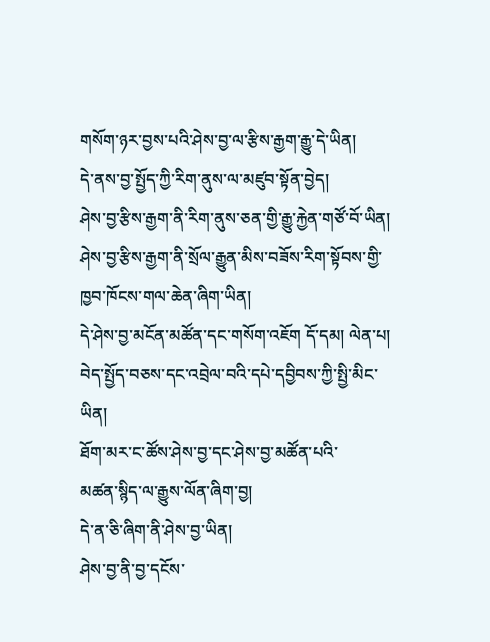གསོག་ཉར་བྱས་པའི་ཤེས་བྱ་ལ་རྩིས་རྒྱག་རྒྱུ་དེ་ཡིན།
དེ་ནས་བྱ་སྤྱོད་ཀྱི་རིག་ནུས་ལ་མཛུབ་སྟོན་བྱེད།
ཤེས་བྱ་རྩིས་རྒྱག་ནི་རིག་ནུས་ཅན་གྱི་རྒྱུ་རྐྱེན་གཙོ་བོ་ཡིན།
ཤེས་བྱ་རྩིས་རྒྱག་ནི་སྲོལ་རྒྱུན་མིས་བཟོས་རིག་སྟོབས་གྱི་ཁྱབ་ཁོངས་གལ་ཆེན་ཞིག་ཡིན།
དེ་ཤེས་བྱ་མངོན་མཚོན་དང་གསོག་འཇོག དོ་དམ། ལེན་པ།
བེད་སྤྱོད་བཅས་དང་འབྲེལ་བའི་དཔེ་དབྱིབས་ཀྱི་སྤྱི་མིང་ཡིན།
ཐོག་མར་ང་ཚོས་ཤེས་བྱ་དང་ཤེས་བྱ་མཚོན་པའི་
མཚན་སྙིད་ལ་རྒྱུས་ལོན་ཞིག་བྱ།
དེ་ན་ཅི་ཞིག་ནི་ཤེས་བྱ་ཡིན།
ཤེས་བྱ་ནི་བྱ་དངོས་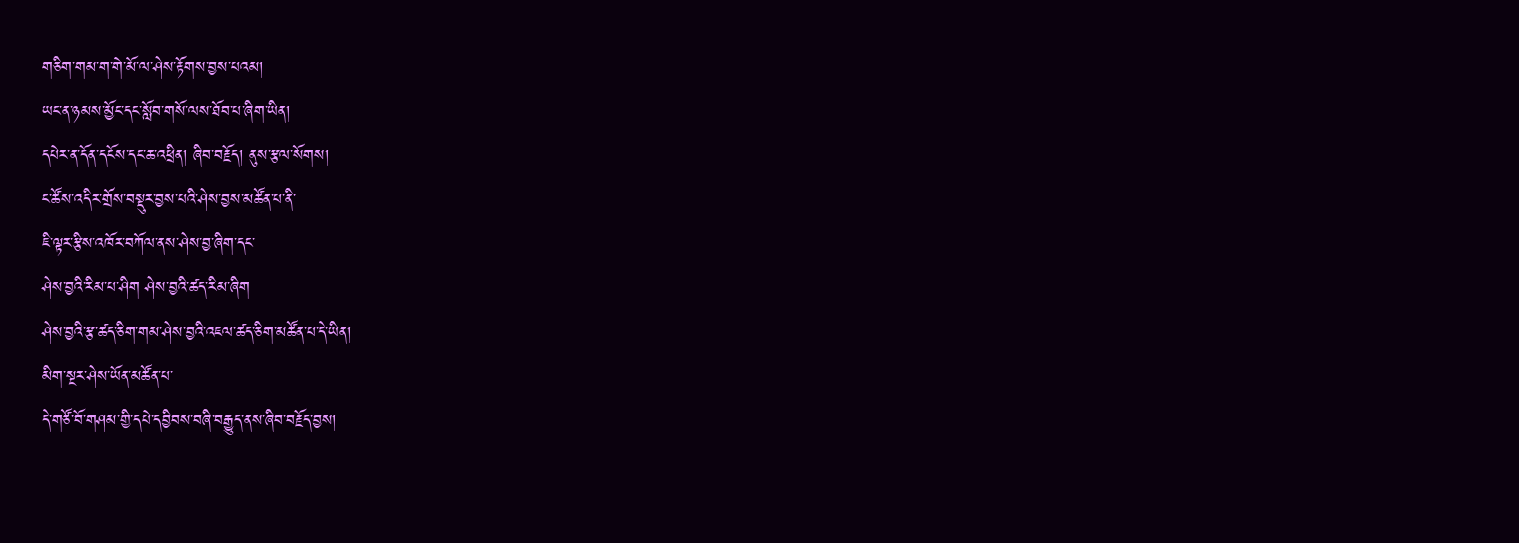གཅིག་གམ་ག་གེ་མོ་ལ་ཤེས་རྟོགས་བྱས་པའམ།
ཡང་ན་ཉམས་མྱོང་དང་སློབ་གསོ་ལས་ཐོབ་པ་ཞིག་ཡིན།
དཔེར་ན་དོན་དངོས་དང་ཆ་འཕྲིན། ཞིབ་བརྗོད། ནུས་རྩལ་སོགས།
ང་ཚོས་འདིར་གྲོས་བསྡུར་བྱས་པའི་ཤེས་བྱས་མཚོན་པ་ནི་
ཇི་ལྟར་རྩིས་འཁོར་བཀོལ་ནས་ཤེས་བྱ་ཞིག་དང་
ཤེས་བྱའི་རིམ་པ་ཤིག ཤེས་བྱའི་ཚད་རིམ་ཞིག
ཤེས་བྱའི་རྩ་ཚད་ཅིག་གམ་ཤེས་བྱའི་འཇལ་ཚད་ཅིག་མཚོན་པ་དེ་ཡིན།
མིག་སྔར་ཤེས་ཡོན་མཚོན་པ་
དེ་གཙོ་བོ་གཤམ་གྱི་དཔེ་དབྱིབས་བཞི་བརྒྱུད་ནས་ཞིབ་བརྗོད་བྱས།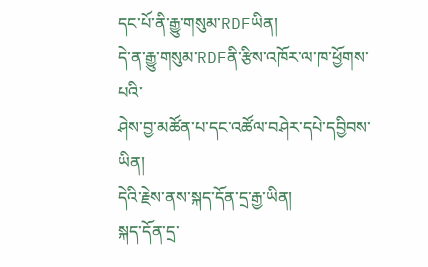དང་པོ་ནི་རྒྱུ་གསུམ་RDFཡིན།
དེ་ན་རྒྱུ་གསུམ་RDFནི་རྩིས་འཁོར་ལ་ཁ་ཕྱོགས་པའི་
ཤེས་བྱ་མཚོན་པ་དང་འཚོལ་བཤེར་དཔེ་དབྱིབས་ཡིན།
དེའི་རྗེས་ནས་སྐད་དོན་དྲ་རྒྱ་ཡིན།
སྐད་དོན་དྲ་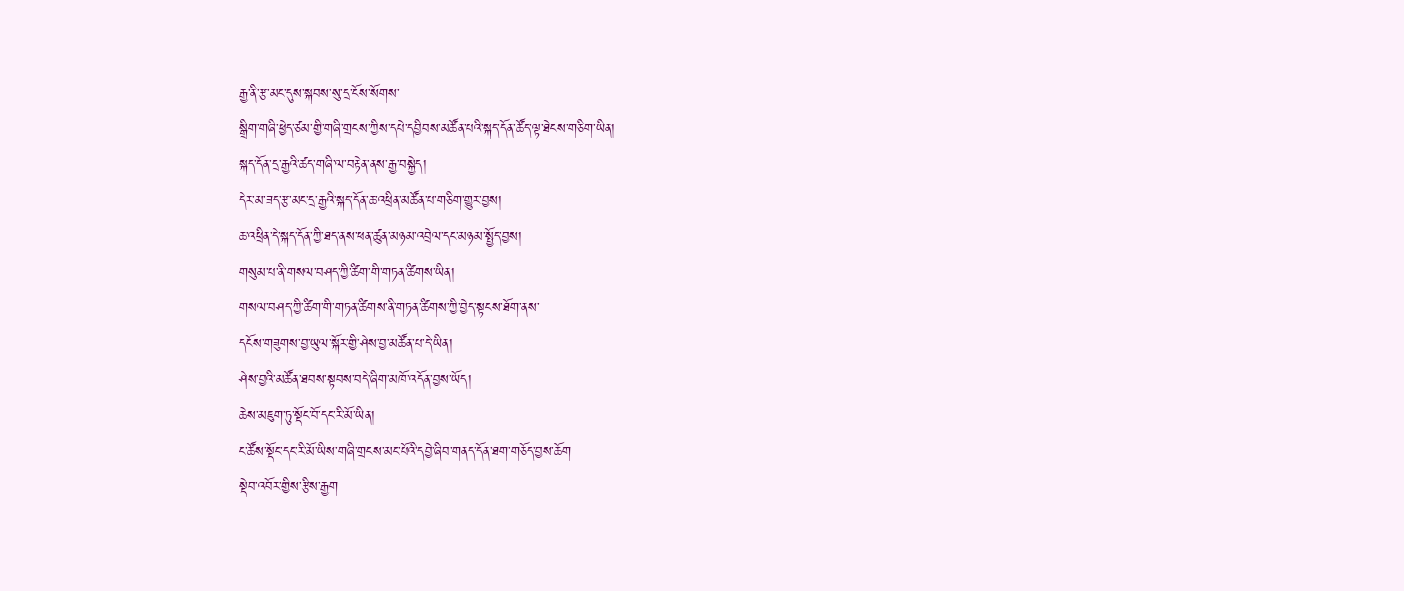རྒྱ་ནི་རྩ་མང་དུས་སྐབས་སུ་དྲ་ངོས་སོགས་
སྒྲིག་གཞི་ཕྱེད་ཙམ་གྱི་གཞི་གྲངས་ཀྱིས་དཔེ་དབྱིབས་མཚོན་པའི་སྐད་དོན་ཚོད་ལྟ་ཐེངས་གཅིག་ཡིན།
སྐད་དོན་དྲ་རྒྱའི་ཚད་གཞི་ལ་བརྟེན་ནས་རྒྱ་བསྐྱེད།
དེར་མ་ཟད་རྩ་མང་དྲ་རྒྱའི་སྐད་དོན་ཆ་འཕྲིན་མཚོན་པ་གཅིག་གྱུར་བྱས།
ཆ་འཕྲིན་དེ་སྐད་དོན་ཀྱི་ཐད་ནས་ཕན་ཚུན་མཉམ་འབྲེལ་དང་མཉམ་སྤྱོད་བྱས།
གསུམ་པ་ནི་གསལ་བཤད་ཀྱི་ཚིག་གི་གཏན་ཚིགས་ཡིན།
གསལ་བཤད་ཀྱི་ཚིག་གི་གཏན་ཚིགས་ནི་གཏན་ཚིགས་ཀྱི་བྱེད་སྟངས་ཐོག་ནས་
དངོས་གཟུགས་བྱ་ཡུལ་སྐོར་གྱི་ཤེས་བྱ་མཚོན་པ་དེ་ཡིན།
ཤེས་བྱའི་མཚོན་ཐབས་སྟབས་བདེ་ཞིག་མཁོ་འདོན་བྱས་ཡོད།
ཆེས་མཇུག་ཏུ་སྡོང་བོ་དང་རི་མོ་ཡིན།
ང་ཚོས་སྡོང་དང་རི་མོ་ཡིས་གཞི་གྲངས་མང་པོའི་དབྱེ་ཞིབ་གནད་དོན་ཐག་གཅོད་བྱས་ཆོག
སྡེབ་འབོར་གྱིས་རྩིས་རྒྱག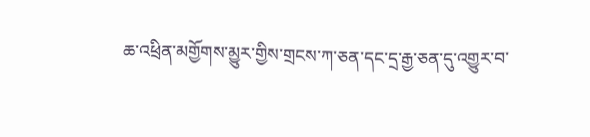ཆ་འཕྲིན་མགྱོགས་མྱུར་གྱིས་གྲངས་ཀ་ཅན་དང་དྲ་རྒྱ་ཅན་དུ་འགྱུར་བ་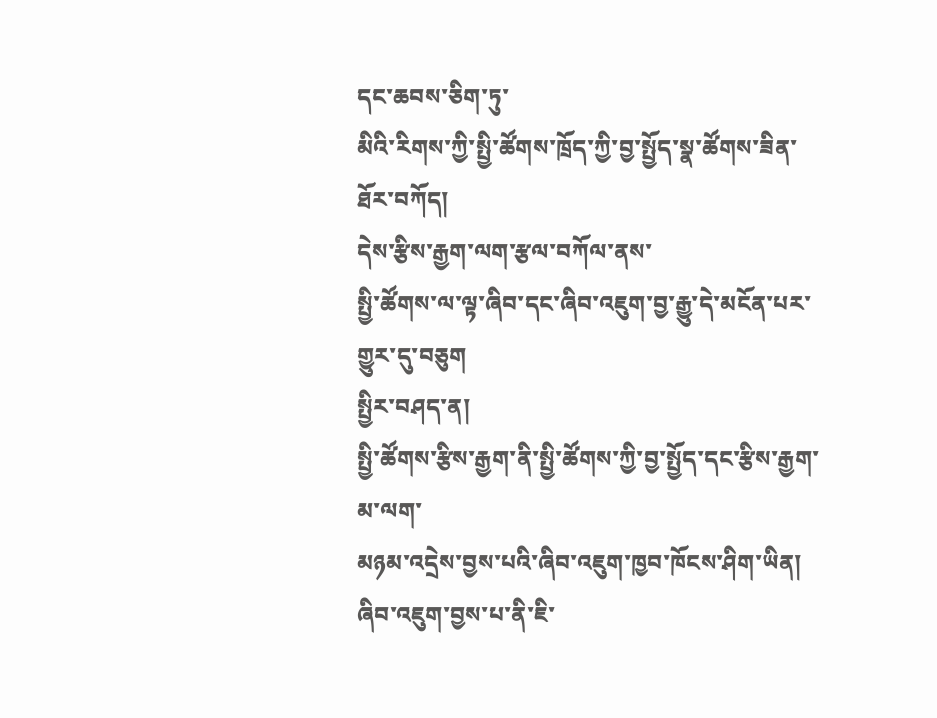དང་ཆབས་ཅིག་ཏུ་
མིའི་རིགས་ཀྱི་སྤྱི་ཚོགས་ཁྲོད་ཀྱི་བྱ་སྤྱོད་སྣ་ཚོགས་ཟིན་ཐོར་བཀོད།
དེས་རྩིས་རྒྱག་ལག་རྩལ་བཀོལ་ནས་
སྤྱི་ཚོགས་ལ་ལྟ་ཞིབ་དང་ཞིབ་འཇུག་བྱ་རྒྱུ་དེ་མངོན་པར་གྱུར་དུ་བཅུག
སྤྱིར་བཤད་ན།
སྤྱི་ཚོགས་རྩིས་རྒྱག་ནི་སྤྱི་ཚོགས་ཀྱི་བྱ་སྤྱོད་དང་རྩིས་རྒྱག་མ་ལག་
མཉམ་འདྲེས་བྱས་པའི་ཞིབ་འཇུག་ཁྱབ་ཁོངས་ཤིག་ཡིན།
ཞིབ་འཇུག་བྱས་པ་ནི་ཇི་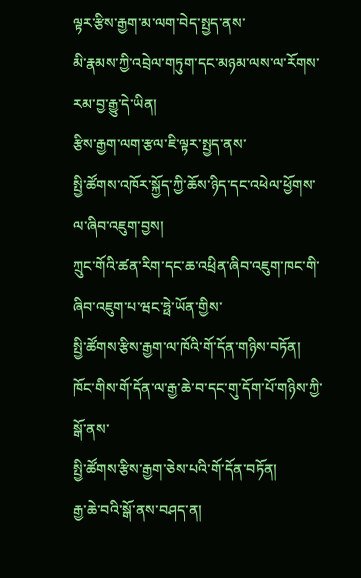ལྟར་རྩིས་རྒྱག་མ་ལག་བེད་སྤྱད་ནས་
མི་རྣམས་ཀྱི་འབྲེལ་གཏུག་དང་མཉམ་ལས་ལ་རོགས་རམ་བྱ་རྒྱུ་དེ་ཡིན།
རྩིས་རྒྱག་ལག་རྩལ་ཇི་ལྟར་སྤྱད་ནས་
སྤྱི་ཚོགས་འཁོར་སྐྱོད་ཀྱི་ཆོས་ཉིད་དང་འཕེལ་ཕྱོགས་ལ་ཞིབ་འཇུག་བྱས།
ཀྲུང་གོའི་ཚན་རིག་དང་ཆ་འཕྲིན་ཞིབ་འཇུག་ཁང་གི་ཞིབ་འཇུག་པ་ཝང་ཧྥེ་ཡོན་གྱིས་
སྤྱི་ཚོགས་རྩིས་རྒྱག་ལ་ཁོའི་གོ་དོན་གཉིས་བཏོན།
ཁོང་གིས་གོ་དོན་ལ་རྒྱ་ཆེ་བ་དང་གུ་དོག་པོ་གཉིས་ཀྱི་སྒོ་ནས་
སྤྱི་ཚོགས་རྩིས་རྒྱག་ཅེས་པའི་གོ་དོན་བཏོན།
རྒྱ་ཆེ་བའི་སྒོ་ནས་བཤད་ན།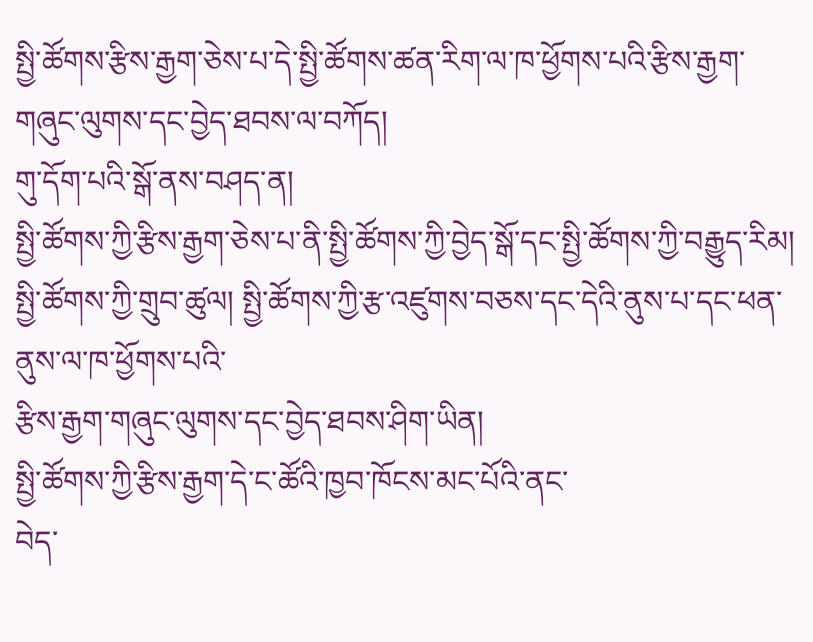སྤྱི་ཚོགས་རྩིས་རྒྱག་ཅེས་པ་དེ་སྤྱི་ཚོགས་ཚན་རིག་ལ་ཁ་ཕྱོགས་པའི་རྩིས་རྒྱག་གཞུང་ལུགས་དང་བྱེད་ཐབས་ལ་བཀོད།
གུ་དོག་པའི་སྒོ་ནས་བཤད་ན།
སྤྱི་ཚོགས་ཀྱི་རྩིས་རྒྱག་ཅེས་པ་ནི་སྤྱི་ཚོགས་ཀྱི་བྱེད་སྒོ་དང་སྤྱི་ཚོགས་ཀྱི་བརྒྱུད་རིམ།
སྤྱི་ཚོགས་ཀྱི་གྲུབ་ཚུལ། སྤྱི་ཚོགས་ཀྱི་རྩ་འཛུགས་བཅས་དང་དེའི་ནུས་པ་དང་ཕན་ནུས་ལ་ཁ་ཕྱོགས་པའི་
རྩིས་རྒྱག་གཞུང་ལུགས་དང་བྱེད་ཐབས་ཤིག་ཡིན།
སྤྱི་ཚོགས་ཀྱི་རྩིས་རྒྱག་དེ་ང་ཚོའི་ཁྱབ་ཁོངས་མང་པོའི་ནང་
བེད་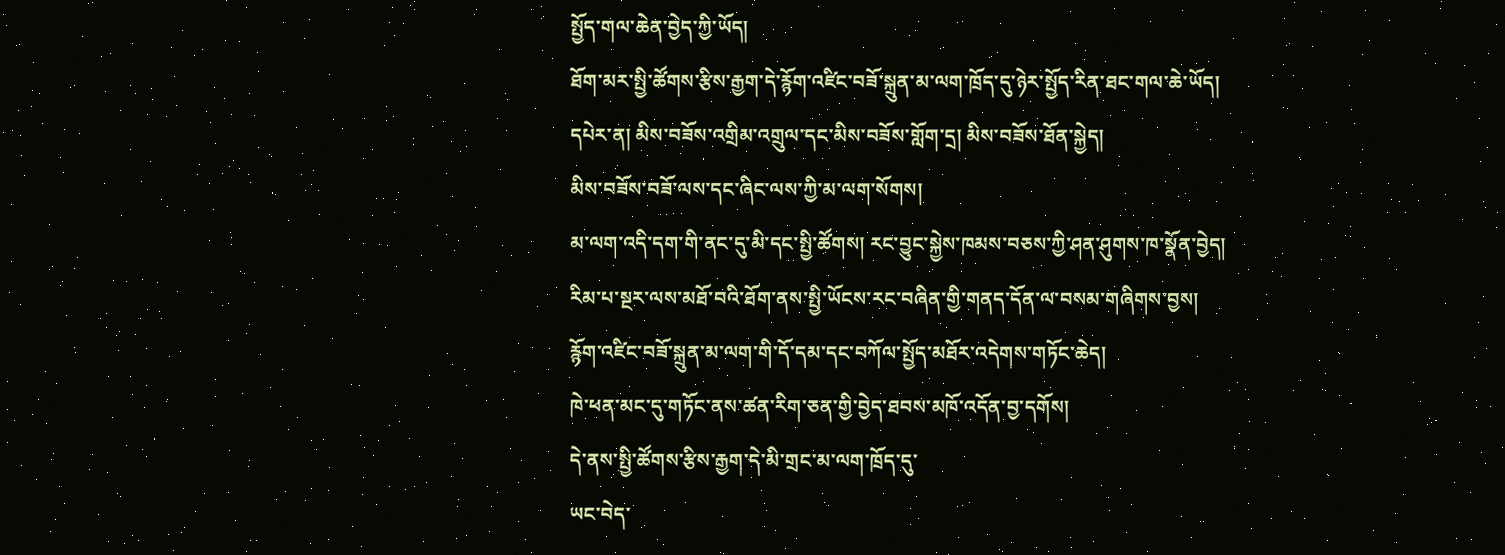སྤྱོད་གལ་ཆེན་བྱེད་ཀྱི་ཡོད།
ཐོག་མར་སྤྱི་ཚོགས་རྩིས་རྒྱག་དེ་རྙོག་འཛིང་བཟོ་སྐྲུན་མ་ལག་ཁྲོད་དུ་ཉེར་སྤྱོད་རིན་ཐང་གལ་ཆེ་ཡོད།
དཔེར་ན། མིས་བཟོས་འགྲིམ་འགྲུལ་དང་མིས་བཟོས་གློག་དྲ། མིས་བཟོས་ཐོན་སྐྱེད།
མིས་བཟོས་བཟོ་ལས་དང་ཞིང་ལས་ཀྱི་མ་ལག་སོགས།
མ་ལག་འདི་དག་གི་ནང་དུ་མི་དང་སྤྱི་ཚོགས། རང་བྱུང་སྐྱེས་ཁམས་བཅས་ཀྱི་ཤན་ཤུགས་ཁ་སྣོན་བྱེད།
རིམ་པ་སྔར་ལས་མཐོ་བའི་ཐོག་ནས་སྤྱི་ཡོངས་རང་བཞིན་གྱི་གནད་དོན་ལ་བསམ་གཞིགས་བྱས།
རྙོག་འཛིང་བཟོ་སྐྲུན་མ་ལག་གི་དོ་དམ་དང་བཀོལ་སྤྱོད་མཐོར་འདེགས་གཏོང་ཆེད།
ཁེ་ཕན་མང་དུ་གཏོང་ནས་ཚན་རིག་ཅན་གྱི་བྱེད་ཐབས་མཁོ་འདོན་བྱ་དགོས།
དེ་ནས་སྤྱི་ཚོགས་རྩིས་རྒྱག་དེ་མི་གྲང་མ་ལག་ཁྲོད་དུ་
ཡང་བེད་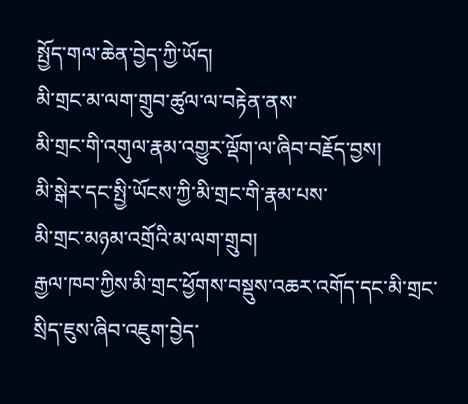སྤྱོད་གལ་ཆེན་བྱེད་ཀྱི་ཡོད།
མི་གྲང་མ་ལག་གྲུབ་ཚུལ་ལ་བརྟེན་ནས་
མི་གྲང་གི་འགུལ་རྣམ་འགྱུར་ལྡོག་ལ་ཞིབ་བརྗོད་བྱས།
མི་སྒེར་དང་སྤྱི་ཡོངས་ཀྱི་མི་གྲང་གི་རྣམ་པས་
མི་གྲང་མཉམ་འགྲོའི་མ་ལག་གྲུབ།
རྒྱལ་ཁབ་ཀྱིས་མི་གྲང་ཕྱོགས་བསྡུས་འཆར་འགོད་དང་མི་གྲང་སྲིད་ཇུས་ཞིབ་འཇུག་བྱེད་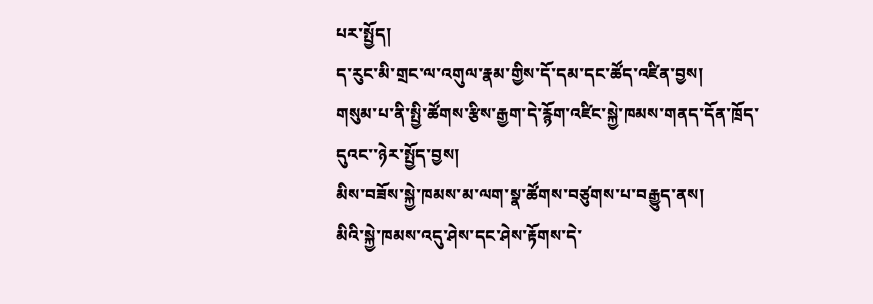པར་སྤྱོད།
ད་རུང་མི་གྲང་ལ་འགུལ་རྣམ་གྱིས་དོ་དམ་དང་ཚོད་འཛིན་བྱས།
གསུམ་པ་ནི་སྤྱི་ཚོགས་རྩིས་རྒྱག་དེ་རྙོག་འཛིང་སྐྱེ་ཁམས་གནད་དོན་ཁྲོད་
དུའང་་ཉེར་སྤྱོད་བྱས།
མིས་བཟོས་སྐྱེ་ཁམས་མ་ལག་སྣ་ཚོགས་བཙུགས་པ་བརྒྱུད་ནས།
མིའི་སྐྱེ་ཁམས་འདུ་ཤེས་དང་ཤེས་རྟོགས་དེ་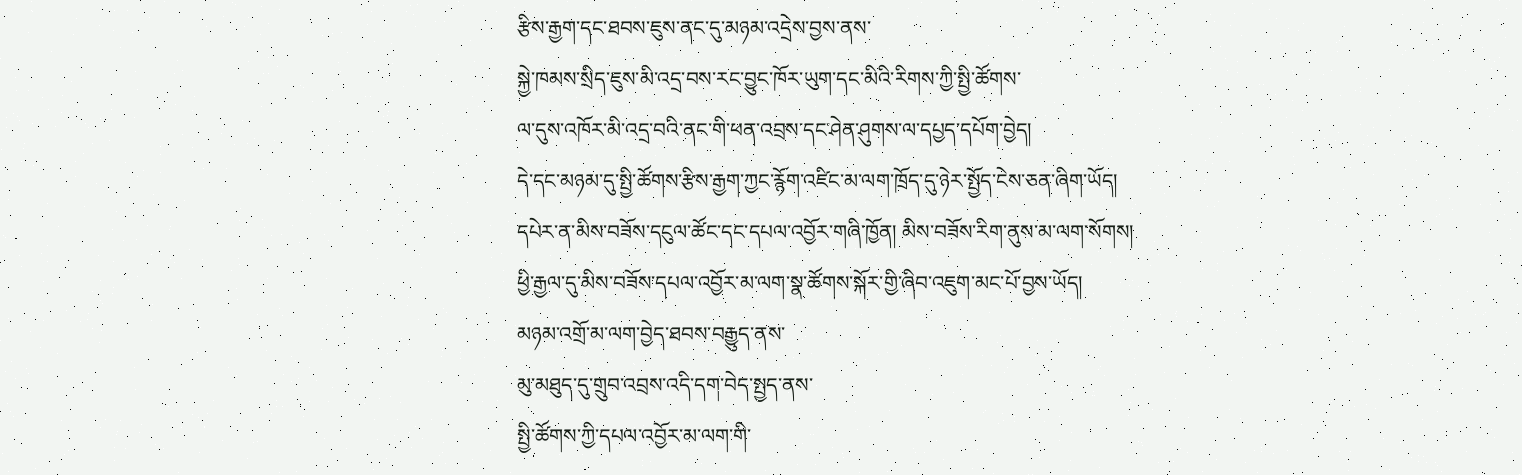རྩིས་རྒྱག་དང་ཐབས་ཇུས་ནང་དུ་མཉམ་འདྲེས་བྱས་ནས་
སྐྱེ་ཁམས་སྲིད་ཇུས་མི་འདྲ་བས་རང་བྱུང་ཁོར་ཡུག་དང་མིའི་རིགས་ཀྱི་སྤྱི་ཚོགས་
ལ་དུས་འཁོར་མི་འདྲ་བའི་ནང་གི་ཕན་འབྲས་དང་ཤེན་ཤུགས་ལ་དཔྱད་དཔོག་བྱེད།
དེ་དང་མཉམ་དུ་སྤྱི་ཚོགས་རྩིས་རྒྱག་ཀྱང་རྙོག་འཛིང་མ་ལག་ཁྲོད་དུ་ཉེར་སྤྱོད་ངེས་ཅན་ཞིག་ཡོད།
དཔེར་ན་མིས་བཟོས་དངུལ་ཚོང་དང་དཔལ་འབྱོར་གཞི་ཁྱོན། མིས་བཟོས་རིག་ནུས་མ་ལག་སོགས།
ཕྱི་རྒྱལ་དུ་མིས་བཟོས་དཔལ་འབྱོར་མ་ལག་སྣ་ཚོགས་སྐོར་གྱི་ཞིབ་འཇུག་མང་པོ་བྱས་ཡོད།
མཉམ་འགྲོ་མ་ལག་བྱེད་ཐབས་བརྒྱུད་ནས་
མུ་མཐུད་དུ་གྲུབ་འབྲས་འདི་དག་བེད་སྤྱད་ནས་
སྤྱི་ཚོགས་ཀྱི་དཔལ་འབྱོར་མ་ལག་གི་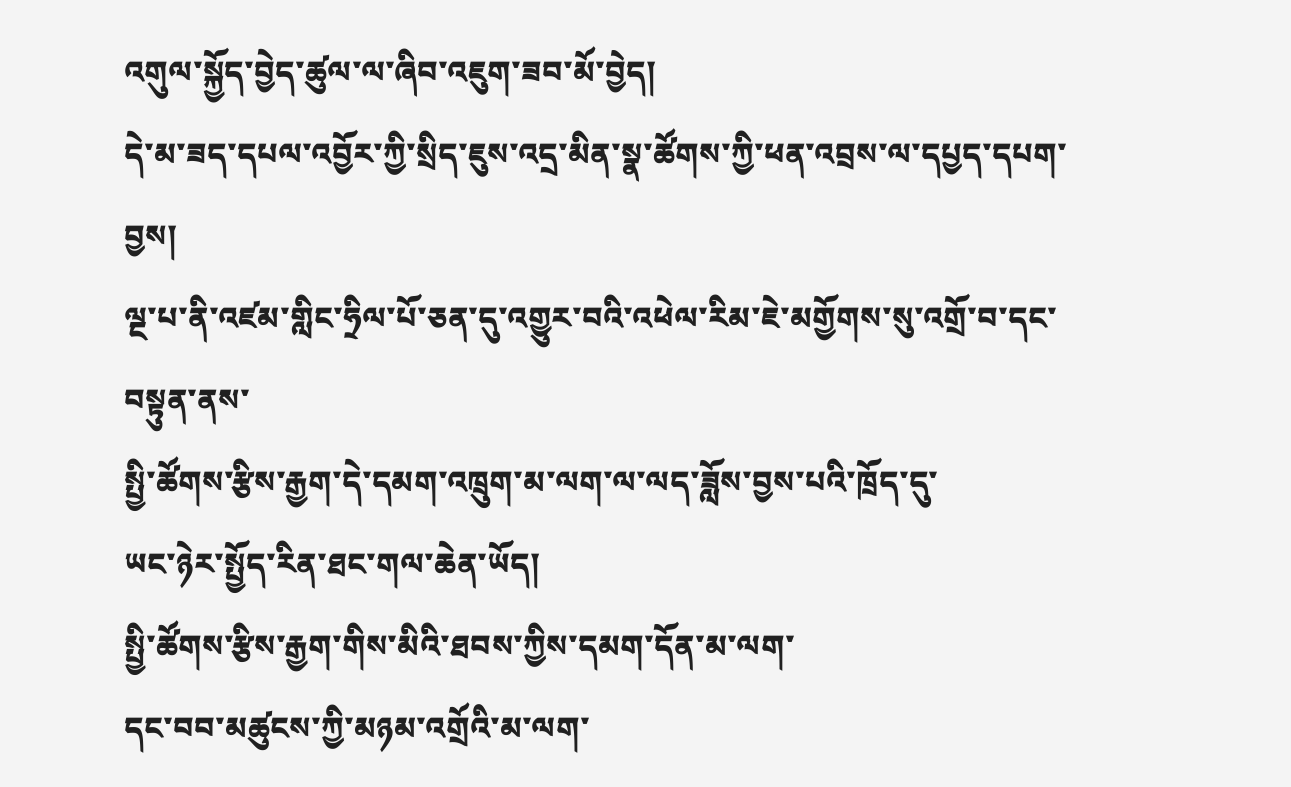འགུལ་སྐྱོད་བྱེད་ཚུལ་ལ་ཞིབ་འཇུག་ཟབ་མོ་བྱེད།
དེ་མ་ཟད་དཔལ་འབྱོར་ཀྱི་སྲིད་ཇུས་འདྲ་མིན་སྣ་ཚོགས་ཀྱི་ཕན་འབྲས་ལ་དཔྱད་དཔག་བྱས།
ལྔ་པ་ནི་འཛམ་གླིང་ཧྲིལ་པོ་ཅན་དུ་འགྱུར་བའི་འཕེལ་རིམ་ཇེ་མགྱོགས་སུ་འགྲོ་བ་དང་བསྟུན་ནས་
སྤྱི་ཚོགས་རྩིས་རྒྱག་དེ་དམག་འཁྲུག་མ་ལག་ལ་ལད་ཟློས་བྱས་པའི་ཁྲོད་དུ་
ཡང་ཉེར་སྤྱོད་རིན་ཐང་གལ་ཆེན་ཡོད།
སྤྱི་ཚོགས་རྩིས་རྒྱག་གིས་མིའི་ཐབས་ཀྱིས་དམག་དོན་མ་ལག་
དང་བབ་མཚུངས་ཀྱི་མཉམ་འགྲོའི་མ་ལག་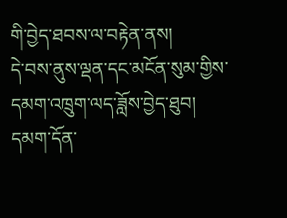གི་བྱེད་ཐབས་ལ་བརྟེན་ནས།
དེ་བས་ནུས་ལྡན་དང་མངོན་སུམ་གྱིས་དམག་འཁྲུག་ལད་ཟློས་བྱེད་ཐུབ།
དམག་དོན་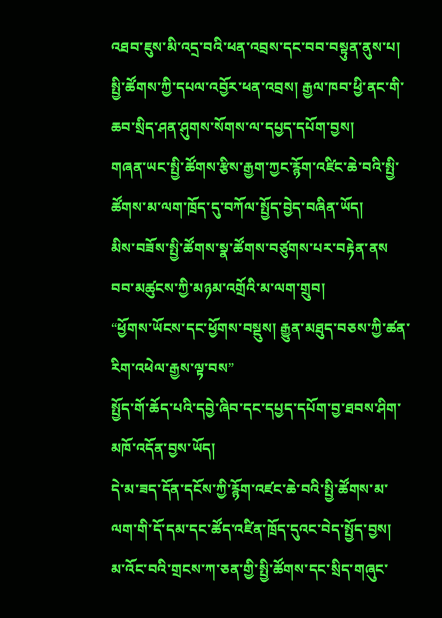འཐབ་ཇུས་མི་འདྲ་བའི་ཕན་འབྲས་དང་བབ་བསྟུན་ནུས་པ།
སྤྱི་ཚོགས་ཀྱི་དཔལ་འབྱོར་ཕན་འབྲས། རྒྱལ་ཁབ་ཕྱི་ནང་གི་ཆབ་སྲིད་ཤན་ཤུགས་སོགས་ལ་དཔྱད་དཔོག་བྱས།
གཞན་ཡང་སྤྱི་ཚོགས་རྩིས་རྒྱག་ཀྱང་རྙོག་འཛིང་ཆེ་བའི་སྤྱི་ཚོགས་མ་ལག་ཁྲོད་དུ་བཀོལ་སྤྱོད་བྱེད་བཞིན་ཡོད།
མིས་བཟོས་སྤྱི་ཚོགས་སྣ་ཚོགས་བཙུགས་པར་བརྟེན་ནས
བབ་མཚུངས་ཀྱི་མཉམ་འགྲོའི་མ་ལག་གྲུབ།
“ཕྱོགས་ཡོངས་དང་ཕྱོགས་བསྡུས། རྒྱུན་མཐུད་བཅས་ཀྱི་ཚན་རིག་འཕེལ་རྒྱས་ལྟ་བས”
སྤྱོད་གོ་ཆོད་པའི་དབྱེ་ཞིབ་དང་དཔྱད་དཔོག་བྱ་ཐབས་ཤིག་མཁོ་འདོན་བྱས་ཡོད།
དེ་མ་ཟད་དོན་དངོས་ཀྱི་རྙོག་འཛང་ཆེ་བའི་སྤྱི་ཚོགས་མ་ལག་གི་དོ་དམ་དང་ཚོད་འཛིན་ཁྲོད་དུའང་བེད་སྤྱོད་བྱས།
མ་འོང་བའི་གྲངས་ཀ་ཅན་གྱི་སྤྱི་ཚོགས་དང་སྲིད་གཞུང་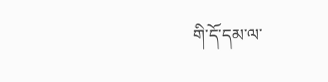གི་དོ་དམ་ལ་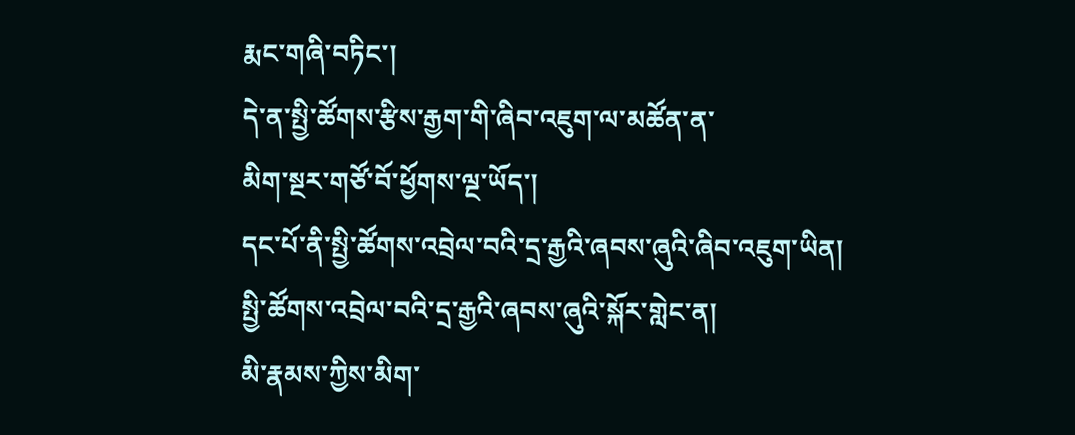རྨང་གཞི་བཏིང་།
དེ་ན་སྤྱི་ཚོགས་རྩིས་རྒྱག་གི་ཞིབ་འཇུག་ལ་མཚོན་ན་
མིག་སྔར་གཙོ་བོ་ཕྱོགས་ལྔ་ཡོད་།
དང་པོ་ནི་སྤྱི་ཚོགས་འབྲེལ་བའི་དྲ་རྒྱའི་ཞབས་ཞུའི་ཞིབ་འཇུག་ཡིན།
སྤྱི་ཚོགས་འབྲེལ་བའི་དྲ་རྒྱའི་ཞབས་ཞུའི་སྐོར་གླེང་ན།
མི་རྣམས་ཀྱིས་མིག་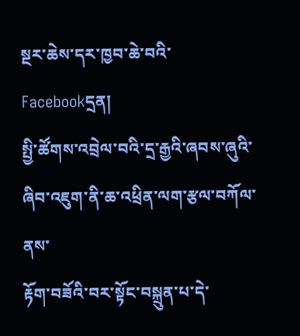སྔར་ཆེས་དར་ཁྱབ་ཆེ་བའི་Facebookདྲན།
སྤྱི་ཚོགས་འབྲེལ་བའི་དྲ་རྒྱའི་ཞབས་ཞུའི་ཞིབ་འཇུག་ནི་ཆ་འཕྲིན་ལག་རྩལ་བཀོལ་ནས་
རྟོག་བཟོའི་བར་སྟོང་བསྐྲུན་པ་དེ་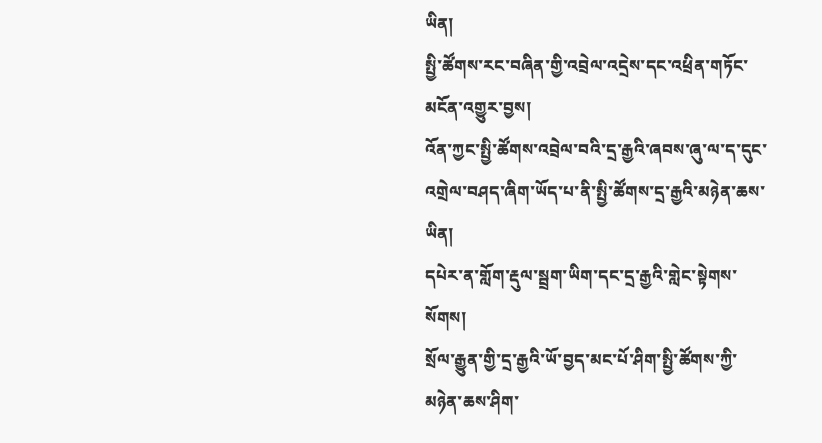ཡིན།
སྤྱི་ཚོགས་རང་བཞིན་གྱི་འབྲེལ་འདྲེས་དང་འཕྲིན་གཏོང་མངོན་འགྱུར་བྱས།
འོན་ཀྱང་སྤྱི་ཚོགས་འབྲེལ་བའི་དྲ་རྒྱའི་ཞབས་ཞུ་ལ་ད་དུང་འགྲེལ་བཤད་ཞིག་ཡོད་པ་ནི་སྤྱི་ཚོགས་དྲ་རྒྱའི་མཉེན་ཆས་ཡིན།
དཔེར་ན་གློག་རྡུལ་སྦྲག་ཡིག་དང་དྲ་རྒྱའི་གླེང་སྟེགས་སོགས།
སྲོལ་རྒྱུན་གྱི་དྲ་རྒྱའི་ཡོ་བྱད་མང་པོ་ཤིག་སྤྱི་ཚོགས་ཀྱི་མཉེན་ཆས་ཤིག་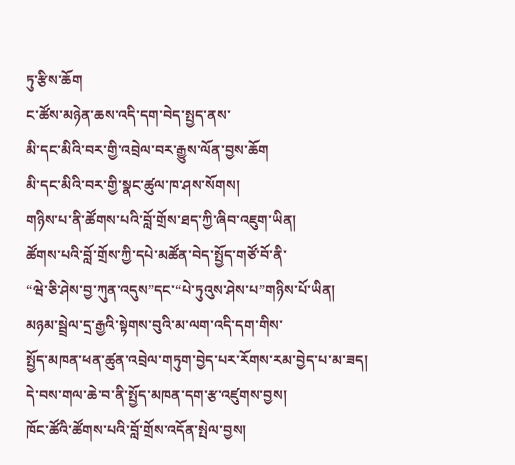ཏུ་རྩིས་ཆོག
ང་ཚོས་མཉེན་ཆས་འདི་དག་བེད་སྤྱད་ནས་
མི་དང་མིའི་བར་གྱི་འབྲེལ་བར་རྒྱུས་ལོན་བྱས་ཆོག
མི་དང་མིའི་བར་གྱི་སྣང་ཚུལ་ཁ་ཤས་སོགས།
གཉིས་པ་ནི་ཚོགས་པའི་བློ་གྲོས་ཐད་ཀྱི་ཞིབ་འཇུག་ཡིན།
ཚོགས་པའི་བློ་གྲོས་ཀྱི་དཔེ་མཚོན་བེད་སྤྱོད་གཙོ་བོ་ནི་
“ཝེ་ཅི་ཤེས་བྱ་ཀུན་འདུས”དང་“པེ་ཏུའུས་ཤེས་པ”གཉིས་པོ་ཡིན།
མཉམ་སྦྲེལ་དྲ་རྒྱའི་སྟེགས་བུའི་མ་ལག་འདི་དག་གིས་
སྤྱོད་མཁན་ཕན་ཚུན་འབྲེལ་གཏུག་བྱེད་པར་རོགས་རམ་བྱེད་པ་མ་ཟད།
དེ་བས་གལ་ཆེ་བ་ནི་སྤྱོད་མཁན་དག་རྩ་འཛུགས་བྱས།
ཁོང་ཚོའི་ཚོགས་པའི་བློ་གྲོས་འདོན་སྤེལ་བྱས།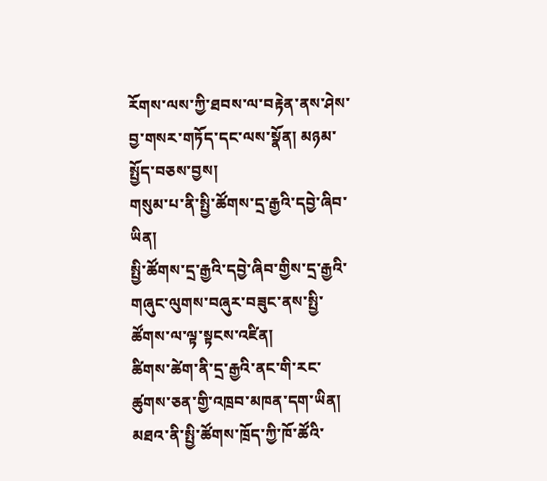རོགས་ལས་ཀྱི་ཐབས་ལ་བརྟེན་ནས་ཤེས་བྱ་གསར་གཏོད་དང་ལས་སྣོན། མཉམ་སྤྱོད་བཅས་བྱས།
གསུམ་པ་ནི་སྤྱི་ཚོགས་དྲ་རྒྱའི་དབྱེ་ཞིབ་ཡིན།
སྤྱི་ཚོགས་དྲ་རྒྱའི་དབྱེ་ཞིབ་གྱིས་དྲ་རྒྱའི་གཞུང་ལུགས་བཞུར་བཟུང་ནས་སྤྱི་ཚོགས་ལ་ལྟ་སྟངས་འཛིན།
ཚིགས་ཚེག་ནི་དྲ་རྒྱའི་ནང་གི་རང་ཚུགས་ཅན་གྱི་འཁྲབ་མཁན་དག་ཡིན།
མཐའ་ནི་སྤྱི་ཚོགས་ཁྲོད་ཀྱི་ཁོ་ཚོའི་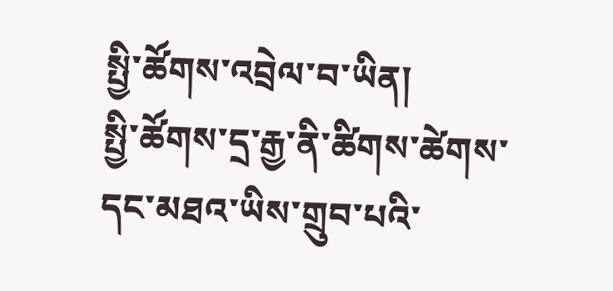སྤྱི་ཚོགས་འབྲེལ་བ་ཡིན།
སྤྱི་ཚོགས་དྲ་རྒྱ་ནི་ཚིགས་ཚེགས་དང་མཐའ་ཡིས་གྲུབ་པའི་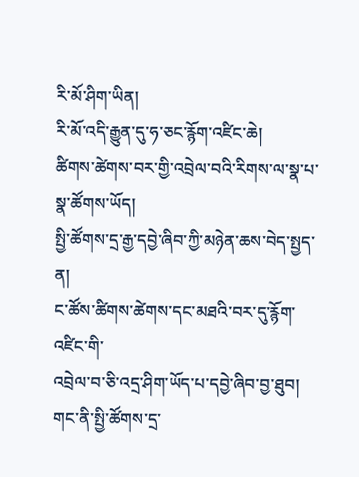རི་མོ་ཤིག་ཡིན།
རི་མོ་འདི་རྒྱུན་དུ་ཧ་ཅང་རྙོག་འཛིང་ཆེ།
ཚིགས་ཚེགས་བར་གྱི་འབྲེལ་བའི་རིགས་ལ་སྣ་པ་སྣ་ཚོགས་ཡོད།
སྤྱི་ཚོགས་དྲ་རྒྱ་དབྱེ་ཞིབ་ཀྱི་མཉེན་ཆས་བེད་སྤྱད་ན།
ང་ཚོས་ཚིགས་ཚེགས་དང་མཐའི་བར་དུ་རྙོག་འཛིང་གི་
འབྲེལ་བ་ཅི་འདྲ་ཤིག་ཡོད་པ་དབྱེ་ཞིབ་བྱ་ཐུབ།
གང་ནི་སྤྱི་ཚོགས་དྲ་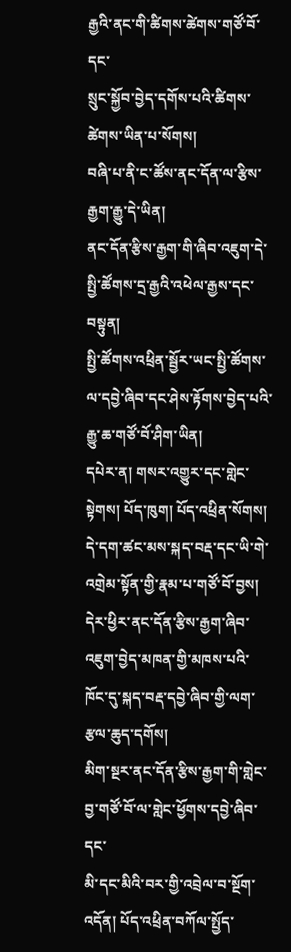རྒྱའི་ནང་གི་ཚིགས་ཚེགས་གཙོ་བོ་དང་
སྲུང་སྐྱོབ་བྱེད་དགོས་པའི་ཚིགས་ཚེགས་ཡིན་པ་སོགས།
བཞི་པ་ནི་ང་ཚོས་ནང་དོན་ལ་རྩིས་རྒྱག་རྒྱུ་དེ་ཡིན།
ནང་དོན་རྩིས་རྒྱག་གི་ཞིབ་འཇུག་དེ་
སྤྱི་ཚོགས་དྲ་རྒྱའི་འཕེལ་རྒྱས་དང་བསྟུན།
སྤྱི་ཚོགས་འཕྲིན་སྦྱོར་ཡང་སྤྱི་ཚོགས་ལ་དབྱེ་ཞིབ་དང་ཤེས་རྟོགས་བྱེད་པའི་རྒྱུ་ཆ་གཙོ་བོ་ཤིག་ཡིན།
དཔེར་ན། གསར་འགྱུར་དང་གླེང་སྟེགས། པོད་ཁུག། པོད་འཕྲིན་སོགས།
དེ་དག་ཚང་མས་སྐད་བརྡ་དང་ཡི་གེ་འགྲེམ་སྟོན་གྱི་རྣམ་པ་གཙོ་བོ་བྱས།
དེར་ཕྱིར་ནང་དོན་རྩིས་རྒྱག་ཞིབ་འཇུག་བྱེད་མཁན་གྱི་མཁས་པའི་
ཁོང་དུ་སྐད་བརྡ་དབྱེ་ཞིབ་གྱི་ལག་རྩལ་ཆུད་དགོས།
མིག་སྔར་ནང་དོན་རྩིས་རྒྱག་གི་གླེང་བྱ་གཙོ་བོ་ལ་གླེང་ཕྱོགས་དབྱེ་ཞིབ་དང་
མི་དང་མིའི་བར་གྱི་འབྲེལ་བ་སྔོག་འདོན། པོད་འཕྲིན་བཀོལ་སྤྱོད་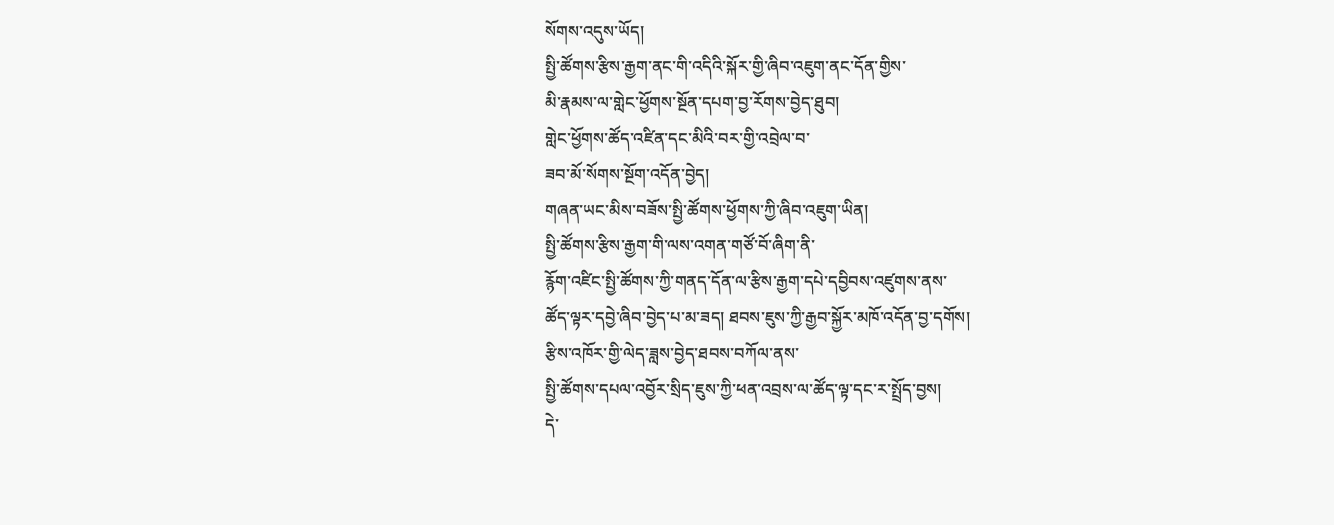སོགས་འདུས་ཡོད།
སྤྱི་ཚོགས་རྩིས་རྒྱག་ནང་གི་འདིའི་སྐོར་གྱི་ཞིབ་འཇུག་ནང་དོན་གྱིས་
མི་རྣམས་ལ་གླེང་ཕྱོགས་སྔོན་དཔག་བྱ་རོགས་བྱེད་ཐུབ།
གླེང་ཕྱོགས་ཚོད་འཛིན་དང་མིའི་བར་གྱི་འབྲེལ་བ་
ཟབ་མོ་སོགས་སྔོག་འདོན་བྱེད།
གཞན་ཡང་མིས་བཟོས་སྤྱི་ཚོགས་ཕྱོགས་ཀྱི་ཞིབ་འཇུག་ཡིན།
སྤྱི་ཚོགས་རྩིས་རྒྱག་གི་ལས་འགན་གཙོ་བོ་ཞིག་ནི་
རྙོག་འཛིང་སྤྱི་ཚོགས་ཀྱི་གནད་དོན་ལ་རྩིས་རྒྱག་དཔེ་དབྱིབས་འཛུགས་ནས་
ཚོད་ལྟར་དབྱེ་ཞིབ་བྱེད་པ་མ་ཟད། ཐབས་ཇུས་ཀྱི་རྒྱབ་སྐྱོར་མཁོ་འདོན་བྱ་དགོས།
རྩིས་འཁོར་གྱི་ལེད་ཟླས་བྱེད་ཐབས་བཀོལ་ནས་
སྤྱི་ཚོགས་དཔལ་འབྱོར་སྲིད་ཇུས་ཀྱི་ཕན་འབྲས་ལ་ཚོད་ལྟ་དང་ར་སྤྲོད་བྱས།
དེ་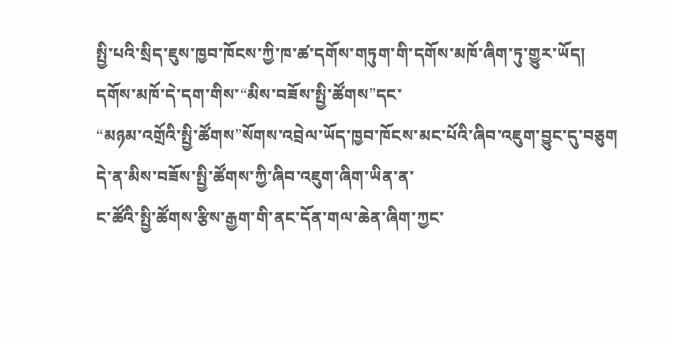སྤྱི་པའི་སྲིད་ཇུས་ཁྱབ་ཁོངས་ཀྱི་ཁ་ཚ་དགོས་གཏུག་གི་དགོས་མཁོ་ཞིག་ཏུ་གྱུར་ཡོད།
དགོས་མཁོ་དེ་དག་གིས་“མིས་བཟོས་སྤྱི་ཚོགས”དང་
“མཉམ་འགྲོའི་སྤྱི་ཚོགས”སོགས་འབྲེལ་ཡོད་ཁྱབ་ཁོངས་མང་པོའི་ཞིབ་འཇུག་བྱུང་དུ་བཅུག
དེ་ན་མིས་བཟོས་སྤྱི་ཚོགས་ཀྱི་ཞིབ་འཇུག་ཞིག་ཡིན་ན་
ང་ཚོའི་སྤྱི་ཚོགས་རྩིས་རྒྱག་གི་ནང་དོན་གལ་ཆེན་ཞིག་ཀྱང་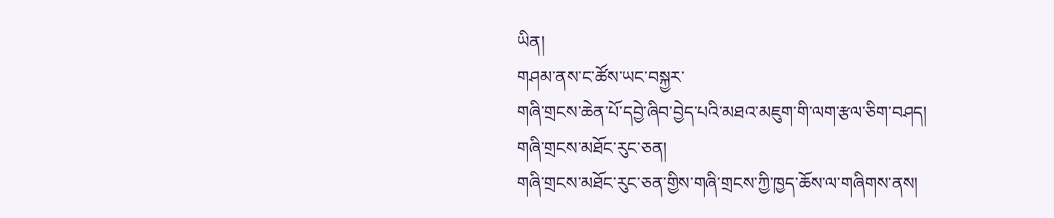ཡིན།
གཤམ་ནས་ང་ཚོས་ཡང་བསྐྱར་
གཞི་གྲངས་ཆེན་པོ་དབྱེ་ཞིབ་བྱེད་པའི་མཐའ་མཇུག་གི་ལག་རྩལ་ཅིག་བཤད།
གཞི་གྲངས་མཐོང་རུང་ཅན།
གཞི་གྲངས་མཐོང་རུང་ཅན་གྱིས་གཞི་གྲངས་ཀྱི་ཁྱད་ཆོས་ལ་གཞིགས་ནས།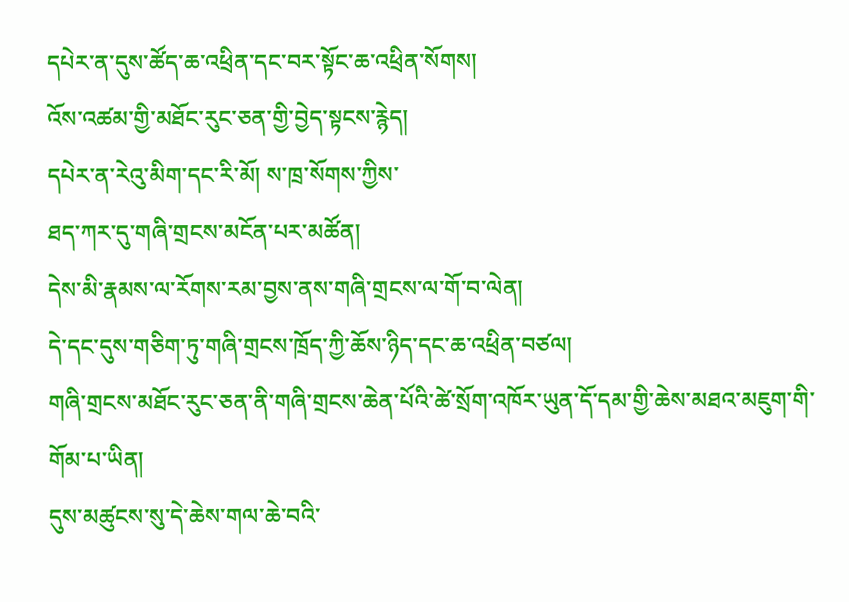དཔེར་ན་དུས་ཚོད་ཆ་འཕྲིན་དང་བར་སྟོང་ཆ་འཕྲིན་སོགས།
འོས་འཚམ་གྱི་མཐོང་རུང་ཅན་གྱི་བྱེད་སྟངས་རྙེད།
དཔེར་ན་རེའུ་མིག་དང་རི་མོ། ས་ཁྲ་སོགས་ཀྱིས་
ཐད་ཀར་དུ་གཞི་གྲངས་མངོན་པར་མཚོན།
དེས་མི་རྣམས་ལ་རོགས་རམ་བྱས་ནས་གཞི་གྲངས་ལ་གོ་བ་ལེན།
དེ་དང་དུས་གཅིག་ཏུ་གཞི་གྲངས་ཁྲོད་ཀྱི་ཆོས་ཉིད་དང་ཆ་འཕྲིན་བཙལ།
གཞི་གྲངས་མཐོང་རུང་ཅན་ནི་གཞི་གྲངས་ཆེན་པོའི་ཚེ་སྲོག་འཁོར་ཡུན་དོ་དམ་གྱི་ཆེས་མཐའ་མཇུག་གི་གོམ་པ་ཡིན།
དུས་མཚུངས་སུ་དེ་ཆེས་གལ་ཆེ་བའི་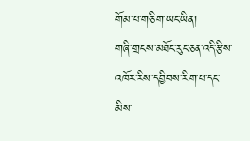གོམ་པ་གཅིག་ཡང་ཡིན།
གཞི་གྲངས་མཐོང་རུང་ཅན་འདི་རྩིས་འཁོར་རིས་དབྱིབས་རིག་པ་དང་
མིས་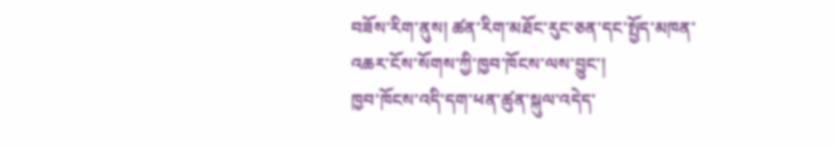བཟོས་རིག་ནུས། ཚན་རིག་མཐོང་རུང་ཅན་དང་སྤྱོད་མཁན་འཆར་ངོས་སོགས་ཀྱི་ཁྱབ་ཁོངས་ལས་བྱུང་།
ཁྱབ་ཁོངས་འདི་དག་ཕན་ཚུན་སྐུལ་འདེད་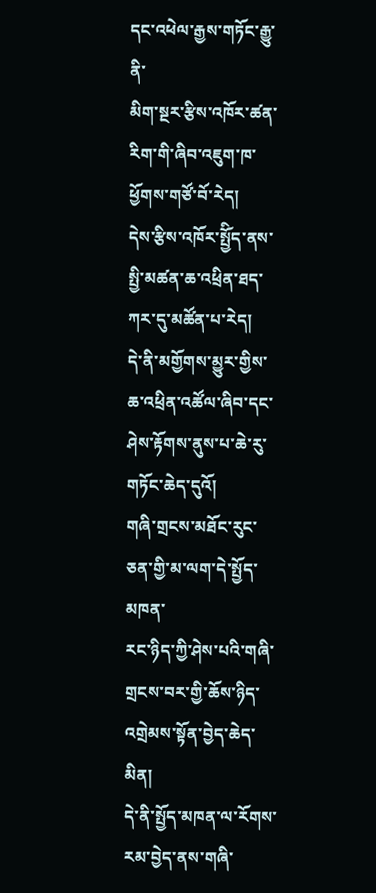དང་འཕེལ་རྒྱས་གཏོང་རྒྱུ་ནི་
མིག་སྔར་རྩིས་འཁོར་ཚན་རིག་གི་ཞིབ་འཇུག་ཁ་ཕྱོགས་གཙོ་བོ་རེད།
དེས་རྩིས་འཁོར་སྤྱོིད་ནས་སྤྱི་མཚན་ཆ་འཕྲིན་ཐད་ཀར་དུ་མཚོན་པ་རེད།
དེ་ནི་མགྱོགས་མྱུར་གྱིས་ཆ་འཕྲིན་འཚོལ་ཞིབ་དང་ཤེས་རྟོགས་ནུས་པ་ཆེ་རུ་གཏོང་ཆེད་དུའོ།
གཞི་གྲངས་མཐོང་རུང་ཅན་གྱི་མ་ལག་དེ་སྤྱོད་མཁན་
རང་ཉིད་ཀྱི་ཤེས་པའི་གཞི་གྲངས་བར་གྱི་ཆོས་ཉིད་འགྲེམས་སྟོན་བྱེད་ཆེད་མིན།
དེ་ནི་སྤྱོད་མཁན་ལ་རོགས་རམ་བྱེད་ནས་གཞི་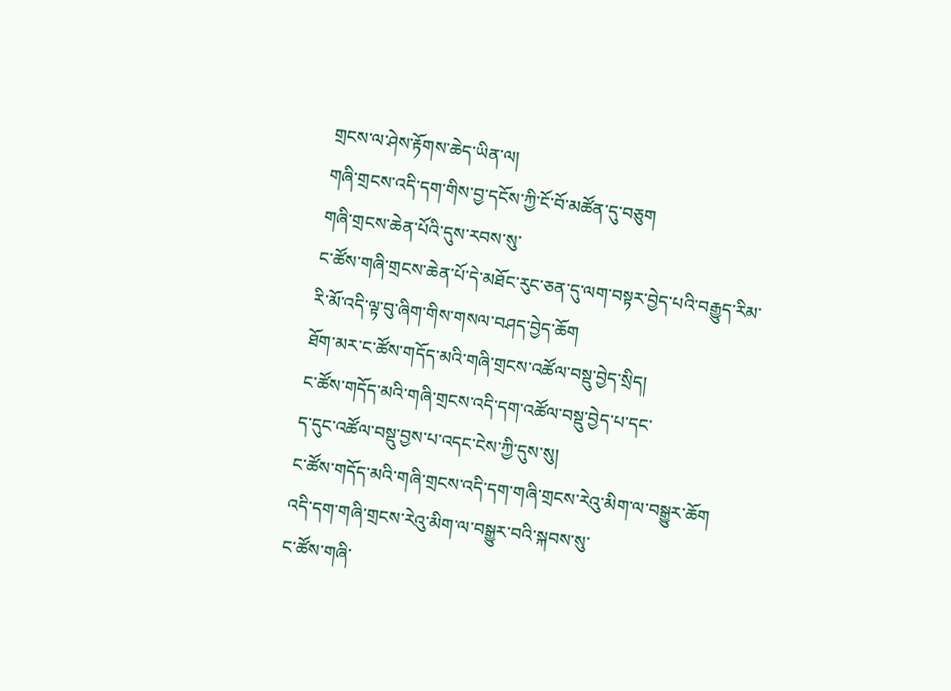གྲངས་ལ་ཤེས་རྟོགས་ཆེད་ཡིན་ལ།
གཞི་གྲངས་འདི་དག་གིས་བྱ་དངོས་ཀྱི་ངོ་བོ་མཚོན་དུ་བཅུག
གཞི་གྲངས་ཆེན་པོའི་དུས་རབས་སུ་
ང་ཚོས་གཞི་གྲངས་ཆེན་པོ་དེ་མཐོང་རུང་ཅན་དུ་ལག་བསྟར་བྱེད་པའི་བརྒྱུད་རིམ་
རི་མོ་འདི་ལྟ་བུ་ཞིག་གིས་གསལ་བཤད་བྱེད་ཆོག
ཐོག་མར་ང་ཚོས་གདོད་མའི་གཞི་གྲངས་འཚོལ་བསྡུ་བྱེད་སྲིད།
ང་ཚོས་གདོད་མའི་གཞི་གྲངས་འདི་དག་འཚོལ་བསྡུ་བྱེད་པ་དང་
ད་དུང་འཚོལ་བསྡུ་བྱས་པ་འདང་ངེས་ཀྱི་དུས་སུ།
ང་ཚོས་གདོད་མའི་གཞི་གྲངས་འདི་དག་གཞི་གྲངས་རེའུ་མིག་ལ་བསྒྱུར་ཆོག
འདི་དག་གཞི་གྲངས་རེའུ་མིག་ལ་བསྒྱུར་བའི་སྐབས་སུ་
ང་ཚོས་གཞི་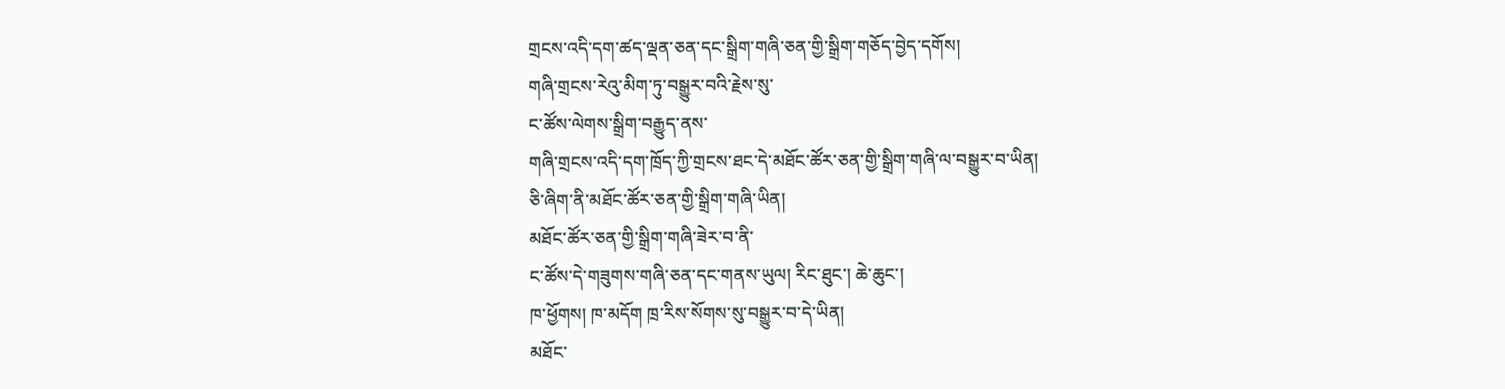གྲངས་འདི་དག་ཚད་ལྡན་ཅན་དང་སྒྲིག་གཞི་ཅན་གྱི་སྒྲིག་གཅོད་བྱེད་དགོས།
གཞི་གྲངས་རེའུ་མིག་ཏུ་བསྒྱུར་བའི་རྗེས་སུ་
ང་ཚོས་ལེགས་སྒྲིག་བརྒྱུད་ནས་
གཞི་གྲངས་འདི་དག་ཁྲོད་ཀྱི་གྲངས་ཐང་དེ་མཐོང་ཚོར་ཅན་གྱི་སྒྲིག་གཞི་ལ་བསྒྱུར་བ་ཡིན།
ཅི་ཞིག་ནི་མཐོང་ཚོར་ཅན་གྱི་སྒྲིག་གཞི་ཡིན།
མཐོང་ཚོར་ཅན་གྱི་སྒྲིག་གཞི་ཟེར་བ་ནི་
ང་ཚོས་དེ་གཟུགས་གཞི་ཅན་དང་གནས་ཡུལ། རིང་ཐུང་། ཆེ་ཆུང་།
ཁ་ཕྱོགས། ཁ་མདོག ཁྲ་རིས་སོགས་སུ་བསྒྱུར་བ་དེ་ཡིན།
མཐོང་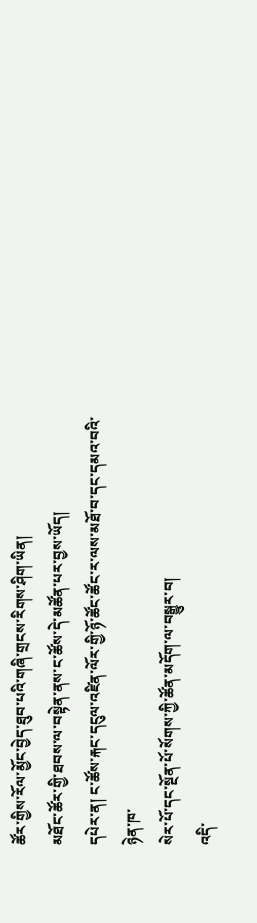ཚོར་གྱིས་རོལ་མྱོང་བྱེད་ཐུབ་པའི་གཞི་གྲངས་རིགས་ཤིག་ཡིན།
མཐོང་ཚོར་གྱི་ཐབས་ལ་བསྟེན་ནས་ང་ཚོས་དེ་མཚོན་པར་བྱས་ཡོད།
དཔེར་ན། ང་ཚོས་རྐང་དངུལ་འཛིན་ལོར་གྱི་ཉོ་ཚོང་ཚོང་ར་ལས་མཐོ་བ་དང་དམའ་བའི་ཉེན་ཁ་
སེར་པོ་དང་སྔོན་པོ་སོགས་ཀྱི་ཚོན་མདོག་ལ་བསྒྱུར་བ།
འདི་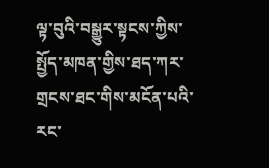ལྟ་བུའི་བསྒྱུར་སྟངས་ཀྱིས་
སྤྱོད་མཁན་གྱིས་ཐད་ཀར་གྲངས་ཐང་གིས་མངོན་པའི་
རང་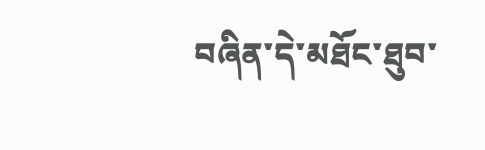བཞིན་དེ་མཐོང་ཐུབ་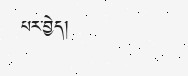པར་བྱེད།